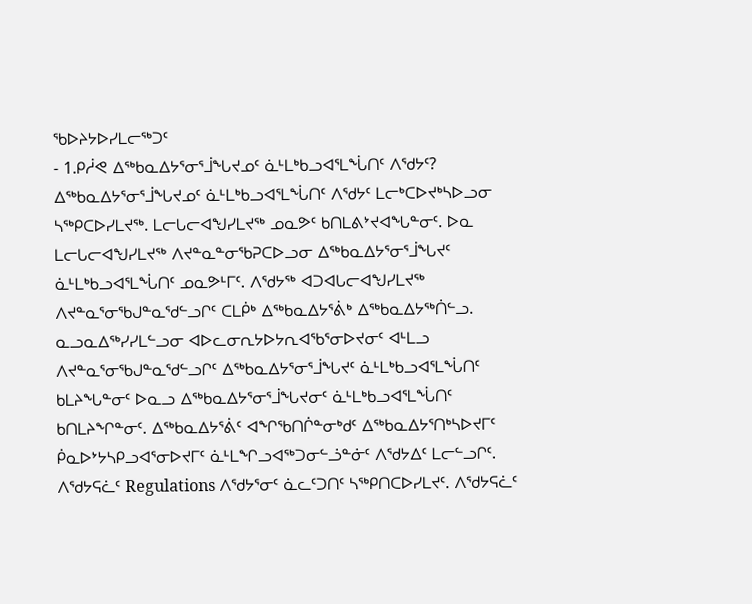ᖃᐅᔨᔭᐅᓯᒪᓕᖅᑐᑦ
- 1.ᑭᓲᕙ ᐃᖅᑲᓇᐃᔭᕐᓂᕐᒨᖓᔪᓄᑦ ᓈᒻᒪᒃᑲᓗᐊᕐᒪᖔᑎᑦ ᐱᖁᔭᑦ?
ᐃᖅᑲᓇᐃᔭᕐᓂᕐᒨᖓᔪᓄᑦ ᓈᒻᒪᒃᑲᓗᐊᕐᒪᖔᑎᑦ ᐱᖁᔭᑦ ᒪᓕᒃᑕᐅᔪᒃᓴᐅᓗᓂ ᓴᖅᑭᑕᐅᓯᒪᔪᖅ. ᒪᓕᒐᓕᐊᖑᓯᒪᔪᖅ ᓄᓇᕗᑦ ᑲᑎᒪᕕᔾᔪᐊᖓᓐᓂᑦ. ᐅᓇ ᒪᓕᒐᓕᐊᖑᓯᒪᔪᖅ ᐱᔪᓐᓇᓐᓂᖃᕈᑕᐅᓗᓂ ᐃᖅᑲᓇᐃᔭᕐᓂᕐᒨᖓᔪᑦ ᓈᒻᒪᒃᑲᓗᐊᕐᒪᖔᑎᑦ ᓄᓇᕗᒻᒥᑦ. ᐱᖁᔭᖅ ᐊᑐᐊᒐᓕᐊᖑᓯᒪᔪᖅ ᐱᔪᓐᓇᕐᓂᖃᒍᓐᓇᖁᓪᓗᒋᑦ ᑕᒪᑮᒃ ᐃᖅᑲᓇᐃᔭᕐᕖᒃ ᐃᖅᑲᓇᐃᔭᖅᑏᓪᓗ. ᓇᓗᓇᐃᖅᓯᓯᒪᓪᓗᓂ ᐊᐅᓚᓂᕆᔭᐅᔭᕆᐊᖃᕐᓂᐅᔪᓂᑦ ᐊᒻᒪᓗ ᐱᔪᓐᓇᕐᓂᖃᒍᓐᓇᖁᓪᓗᒋᑦ ᐃᖅᑲᓇᐃᔭᕐᓂᕐᒨᖓᔪᑦ ᓈᒻᒪᒃᑲᓗᐊᕐᒪᖔᑎᑦ ᑲᒪᔨᖓᓐᓂᑦ ᐅᓇᓗ ᐃᖅᑲᓇᐃᔭᕐᓂᕐᒨᖓᔪᓂᑦ ᓈᒻᒪᒃᑲᓗᐊᕐᒪᖔᑎᑦ ᑲᑎᒪᔨᖏᓐᓂᑦ. ᐃᖅᑲᓇᐃᔭᕐᕖᑦ ᐊᖏᖃᑎᒌᓐᓂᒃᑯᑦ ᐃᖅᑲᓇᐃᔭᕐᑎᒃᓴᐅᔪᒥᑦ ᑮᓇᐅᔾᔭᓴᑭᓗᐊᕐᓂᐅᔪᒥᑦ ᓈᒻᒪᖏᓗᐊᖅᑐᓂᓪᓘᓐᓃᑦ ᐱᖁᔭᐃᑦ ᒪᓕᓪᓗᒋᑦ.
ᐱᖁᔭᕋᓛᑦ Regulations ᐱᖁᔭᕐᓂᑦ ᓈᓚᑦᑐᑎᑦ ᓴᖅᑭᑎᑕᐅᓯᒪᔪᑦ. ᐱᖁᔭᕋᓛᑦ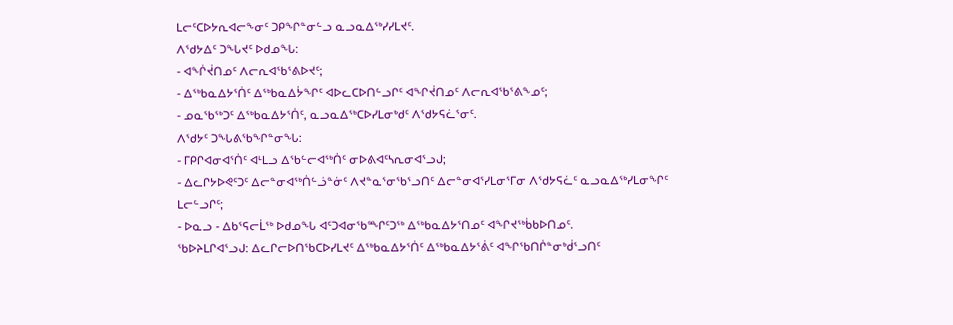ᒪᓕᑦᑕᐅᔭᕆᐊᓕᖕᓂᑦ ᑐᑭᖏᓐᓂᓪᓗ ᓇᓗᓇᐃᖅᓯᓯᒪᔪᑦ.
ᐱᖁᔭᐃᑦ ᑐᖓᔪᑦ ᐅᑯᓄᖓ:
- ᐊᖐᔫᑎᓄᑦ ᐱᓕᕆᐊᖃᕐᕕᐅᔪᑦ;
- ᐃᖅᑲᓇᐃᔭᕐᑏᑦ ᐃᖅᑲᓇᐃᔮᖏᑦ ᐊᐅᓚᑕᐅᑎᓪᓗᒋᑦ ᐊᖏᔫᑎᓄᑦ ᐱᓕᕆᐊᖃᕐᕕᖕᓄᑦ;
- ᓄᓇᖃᖅᑐᑦ ᐃᖅᑲᓇᐃᔭᕐᑏᑦ, ᓇᓗᓇᐃᖅᑕᐅᓯᒪᓂᒃᑯᑦ ᐱᖁᔭᕋᓛᕐᓂᑦ.
ᐱᖁᔭᑦ ᑐᖓᕕᖃᖏᓐᓂᖓ:
- ᒥᑭᒋᐊᓂᐊᕐᑏᑦ ᐊᒻᒪᓗ ᐃᖃᓪᓕᐊᖅᑏᑦ ᓂᐅᕕᐊᑦᓴᕆᓂᐊᕐᓗᒍ;
- ᐃᓚᒋᔭᐅᕙᑦᑐᑦ ᐃᓕᓐᓂᐊᖅᑏᓪᓘᓐᓃᑦ ᐱᔪᓐᓇᕐᓂᖃᕐᓗᑎᑦ ᐃᓕᓐᓂᐊᕐᓯᒪᓂᕐᒥᓂ ᐱᖁᔭᕋᓛᑦ ᓇᓗᓇᐃᖅᓯᒪᓂᖏᑦ ᒪᓕᓪᓗᒋᑦ;
- ᐅᓇᓗ - ᐃᑲᕐᕋᓕᒫᖅ ᐅᑯᓄᖓ ᐊᑦᑐᐊᓂᖃᙱᑦᑐᖅ ᐃᖅᑲᓇᐃᔭᕐᑎᓄᑦ ᐊᖏᔪᖅᑳᑲᐅᑎᓄᑦ.
ᖃᐅᔨᒪᒋᐊᕐᓗᒍ: ᐃᓚᒋᓕᐅᑎᖃᑕᐅᓯᒪᔪᑦ ᐃᖅᑲᓇᐃᔭᕐᑏᑦ ᐃᖅᑲᓇᐃᔭᕐᕖᑦ ᐊᖏᖃᑎᒌᓐᓂᒃᑰᕐᓗᑎᑦ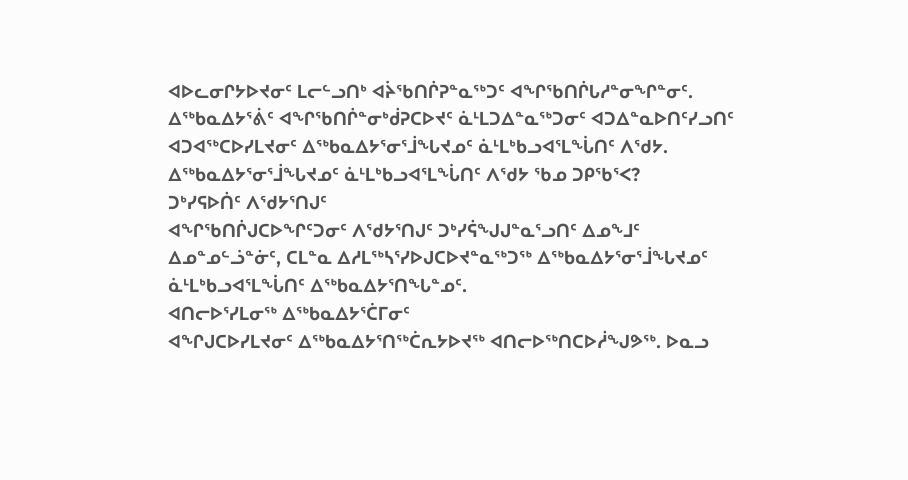ᐊᐅᓚᓂᒋᔭᐅᔪᓂᑦ ᒪᓕᓪᓗᑎᒃ ᐊᔩᖃᑎᒌᕈᓐᓇᖅᑐᑦ ᐊᖏᖃᑎᒌᒐᓱᓐᓂᖏᓐᓂᑦ. ᐃᖅᑲᓇᐃᔭᕐᕖᑦ ᐊᖏᖃᑎᒌᓐᓂᒃᑰᕈᑕᐅᔪᑦ ᓈᒻᒪᑐᐃᓐᓇᖅᑐᓂᑦ ᐊᑐᐃᓐᓇᐅᑎᑦᓯᓗᑎᑦ ᐊᑐᐊᖅᑕᐅᓯᒪᔪᓂᑦ ᐃᖅᑲᓇᐃᔭᕐᓂᕐᒨᖓᔪᓄᑦ ᓈᒻᒪᒃᑲᓗᐊᕐᒪᖔᑎᑦ ᐱᖁᔭ.
ᐃᖅᑲᓇᐃᔭᕐᓂᕐᒨᖓᔪᓄᑦ ᓈᒻᒪᒃᑲᓗᐊᕐᒪᖔᑎᑦ ᐱᖁᔭ ᖃᓄ ᑐᑭᖃᕐᐸ?
ᑐᒃᓯᕋᐅᑏᑦ ᐱᖁᔭᕐᑎᒍᑦ
ᐊᖏᖃᑎᒌᒍᑕᐅᖏᑦᑐᓂᑦ ᐱᖁᔭᕐᑎᒍᑦ ᑐᒃᓯᕌᖑᒍᓐᓇᕐᓗᑎᑦ ᐃᓄᖕᒧᑦ ᐃᓄᓐᓄᓪᓘᓐᓃᑦ, ᑕᒪᓐᓇ ᐃᓱᒪᖅᓴᕐᓯᐅᒍᑕᐅᔪᓐᓇᖅᑐᖅ ᐃᖅᑲᓇᐃᔭᕐᓂᕐᒨᖓᔪᓄᑦ ᓈᒻᒪᒃᑲᓗᐊᕐᒪᖔᑎᑦ ᐃᖅᑲᓇᐃᔭᕐᑎᖓᓐᓄᑦ.
ᐊᑎᓕᐅᕐᓯᒪᓂᖅ ᐃᖅᑲᓇᐃᔭᕐᑖᒥᓂᑦ
ᐊᖏᒍᑕᐅᓯᒪᔪᓂᑦ ᐃᖅᑲᓇᐃᔭᕐᑎᖅᑖᕆᔭᐅᔪᖅ ᐊᑎᓕᐅᖅᑎᑕᐅᓲᖑᕗᖅ. ᐅᓇᓗ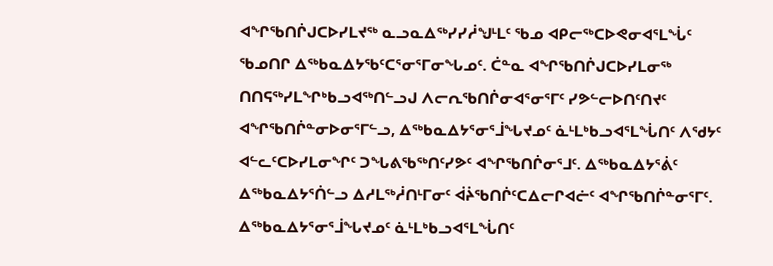ᐊᖏᖃᑎᒌᒍᑕᐅᓯᒪᔪᖅ ᓇᓗᓇᐃᖅᓯᓯᓲᖑᒻᒪᑦ ᖃᓄ ᐊᑭᓕᖅᑕᐅᕙᓂᐊᕐᒪᖔᑦ ᖃᓄᑎᒋ ᐃᖅᑲᓇᐃᔭᖃᑦᑕᕐᓂᕐᒥᓂᖓᓄᑦ. ᑖᓐᓇ ᐊᖏᖃᑎᒌᒍᑕᐅᓯᒪᓂᖅ ᑎᑎᕋᖅᓯᒪᖏᒃᑲᓗᐊᖅᑎᓪᓗᒍ ᐱᓕᕆᖃᑎᒌᓂᐊᕐᓂᕐᒥᑦ ᓯᕗᓪᓕᐅᑎᑦᑎᔪᑦ ᐊᖏᖃᑎᒌᓐᓂᐅᓂᕐᒥᓪᓗ, ᐃᖅᑲᓇᐃᔭᕐᓂᕐᒨᖓᔪᓄᑦ ᓈᒻᒪᒃᑲᓗᐊᕐᒪᖔᑎᑦ ᐱᖁᔭᑦ ᐊᓪᓚᑦᑕᐅᓯᒪᓂᖏᑦ ᑐᖓᕕᖃᖅᑎᑦᓯᕗᑦ ᐊᖏᖃᑎᒌᓂᕐᒧᑦ. ᐃᖅᑲᓇᐃᔭᕐᕖᑦ ᐃᖅᑲᓇᐃᔭᕐᑏᓪᓗ ᐃᓱᒪᖅᓲᑎᒻᒥᓂᑦ ᐋᔩᖃᑎᒌᑦᑕᐃᓕᒋᐊᓖᑦ ᐊᖏᖃᑎᒌᓐᓂᕐᒥᑦ. ᐃᖅᑲᓇᐃᔭᕐᓂᕐᒨᖓᔪᓄᑦ ᓈᒻᒪᒃᑲᓗᐊᕐᒪᖔᑎᑦ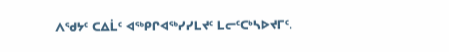ᐱᖁᔭᑦ ᑕᐃᒫᑦ ᐊᖅᑭᒋᐊᖅᓯᓯᒪᔪᑦ ᒪᓕᑦᑕᒃᓴᐅᔪᒥᑦ.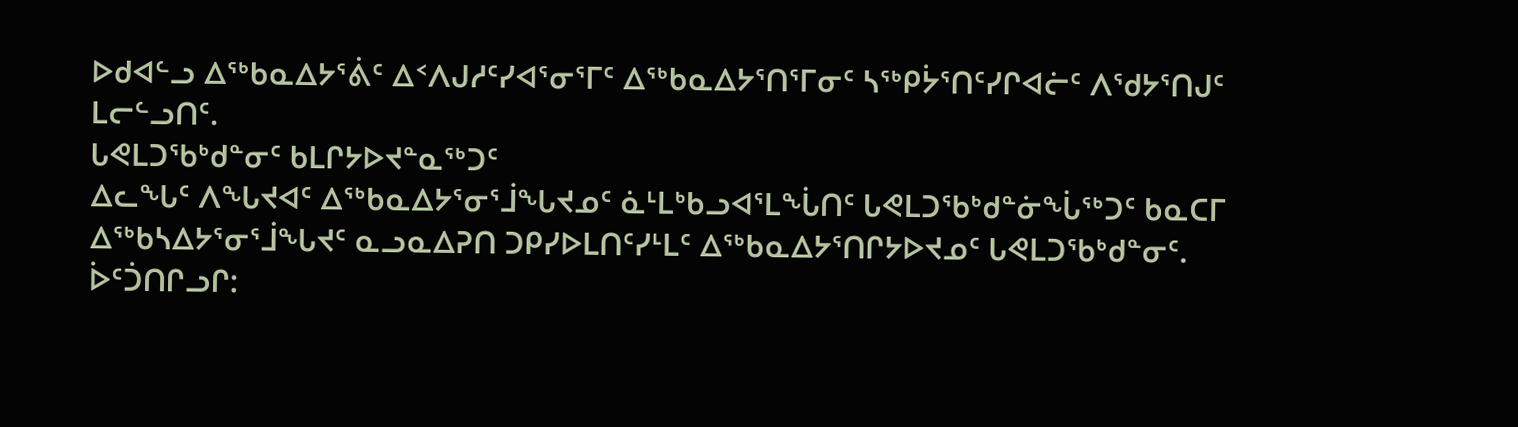ᐅᑯᐊᓪᓗ ᐃᖅᑲᓇᐃᔭᕐᕖᑦ ᐃᑉᐱᒍᓱᑦᓯᐊᕐᓂᕐᒥᑦ ᐃᖅᑲᓇᐃᔭᕐᑎᕐᒥᓂᑦ ᓴᖅᑭᔮᕐᑎᑦᓯᒋᐊᓖᑦ ᐱᖁᔭᕐᑎᒍᑦ ᒪᓕᓪᓗᑎᑦ.
ᒐᕙᒪᑐᖃᒃᑯᓐᓂᑦ ᑲᒪᒋᔭᐅᔪᓐᓇᖅᑐᑦ
ᐃᓚᖓᑦ ᐱᖓᔪᐊᑦ ᐃᖅᑲᓇᐃᔭᕐᓂᕐᒨᖓᔪᓄᑦ ᓈᒻᒪᒃᑲᓗᐊᕐᒪᖔᑎᑦ ᒐᕙᒪᑐᖃᒃᑯᓐᓃᖔᖅᑐᑦ ᑲᓇᑕᒥ ᐃᖅᑲᓴᐃᔭᕐᓂᕐᒨᖓᔪᑦ ᓇᓗᓇᐃᕈᑎ ᑐᑭᓯᐅᒪᑎᑦᓯᒻᒪᑦ ᐃᖅᑲᓇᐃᔭᕐᑎᒋᔭᐅᔪᓄᑦ ᒐᕙᒪᑐᖃᒃᑯᓐᓂᑦ. ᐆᑦᑑᑎᒋᓗᒋ: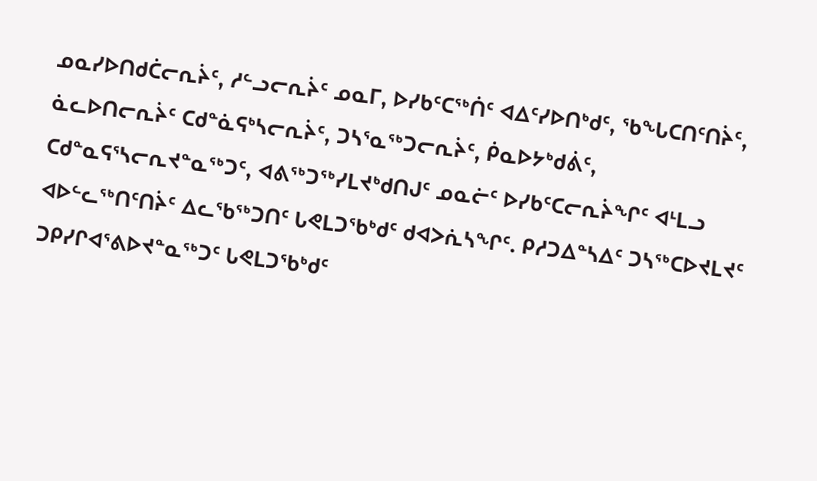ᓄᓇᓯᐅᑎᑯᑖᓕᕆᔩᑦ, ᓱᓪᓗᓕᕆᔩᑦ ᓄᓇᒥ, ᐅᓯᑲᑦᑕᖅᑏᑦ ᐊᐃᑦᓯᐅᑎᒃᑯᑦ, ᖃᖓᑕᑎᑦᑎᔩᑦ, ᓈᓚᐅᑎᓕᕆᔩᑦ ᑕᑯᓐᓈᕋᒃᓴᓕᕆᔩᑦ, ᑐᓴᕐᓇᖅᑐᓕᕆᔩᑦ, ᑮᓇᐅᔭᒃᑯᕖᑦ, ᑕᑯᓐᓇᕋᕐᓴᓕᕆᔪᓐᓇᖅᑐᑦ, ᐊᕕᖅᑐᖅᓯᒪᔪᒃᑯᑎᒍᑦ ᓄᓇᓖᑦ ᐅᓯᑲᑦᑕᓕᕆᔩᖏᑦ ᐊᒻᒪᓗ ᐊᐅᓪᓚᖅᑎᑦᑎᔩᑦ ᐃᓚᖃᖅᑐᑎᑦ ᒐᕙᒪᑐᖃᒃᑯᑦ ᑯᐊᐳᕇᓴᖏᑦ. ᑭᓱᑐᐃᓐᓴᐃᑦ ᑐᓴᖅᑕᐅᔪᒪᔪᑦ ᑐᑭᓯᒋᐊᕐᕕᐅᔪᓐᓇᖅᑐᑦ ᒐᕙᒪᑐᖃᒃᑯᑦ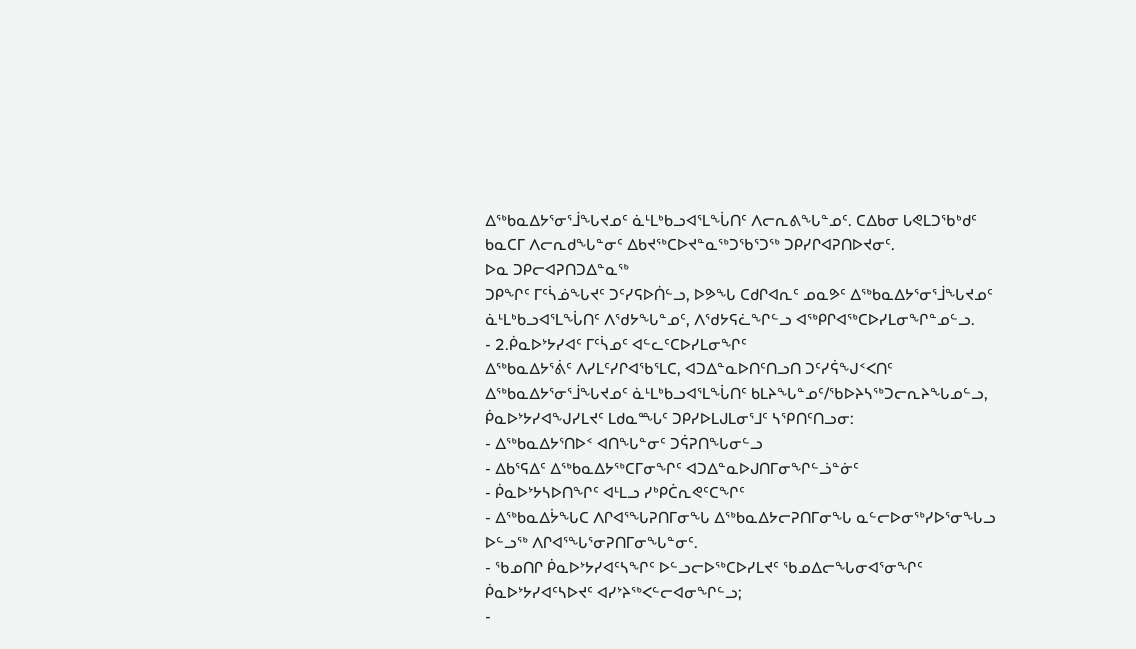ᐃᖅᑲᓇᐃᔭᕐᓂᕐᒨᖓᔪᓄᑦ ᓈᒻᒪᒃᑲᓗᐊᕐᒪᖔᑎᑦ ᐱᓕᕆᕕᖓᓐᓄᑦ. ᑕᐃᑲᓂ ᒐᕙᒪᑐᖃᒃᑯᑦ ᑲᓇᑕᒥ ᐱᓕᕆᑯᖓᓐᓂᑦ ᐃᑲᔪᖅᑕᐅᔪᓐᓇᖅᑐᖃᕐᑐᖅ ᑐᑭᓯᒋᐊᕈᑎᐅᔪᓂᑦ.
ᐅᓇ ᑐᑭᓕᐊᕈᑎᑐᐃᓐᓇᖅ
ᑐᑭᖏᑦ ᒥᑦᓵᓅᖓᔪᑦ ᑐᑦᓯᕋᐅᑏᓪᓗ, ᐅᕗᖓ ᑕᑯᒋᐊᕆᑦ ᓄᓇᕗᑦ ᐃᖅᑲᓇᐃᔭᕐᓂᕐᒨᖓᔪᓄᑦ ᓈᒻᒪᒃᑲᓗᐊᕐᒪᖔᑎᑦ ᐱᖁᔭᖓᓐᓄᑦ, ᐱᖁᔭᕋᓛᖏᓪᓗ ᐊᖅᑭᒋᐊᖅᑕᐅᓯᒪᓂᖏᓐᓄᓪᓗ.
- 2.ᑮᓇᐅᔾᔭᓯᐊᑦ ᒥᑦᓵᓄᑦ ᐊᓪᓚᑦᑕᐅᓯᒪᓂᖏᑦ
ᐃᖅᑲᓇᐃᔭᕐᕖᑦ ᐱᓯᒪᑦᓯᒋᐊᖃᕐᒪᑕ, ᐊᑐᐃᓐᓇᐅᑎᑦᑎᓗᑎ ᑐᑦᓯᕌᖑᑉᐸᑎᑦ ᐃᖅᑲᓇᐃᔭᕐᓂᕐᒨᖓᔪᓄᑦ ᓈᒻᒪᒃᑲᓗᐊᕐᒪᖔᑎᑦ ᑲᒪᔨᖓᓐᓄᑦ/ᖃᐅᔨᓴᖅᑐᓕᕆᔨᖓᓄᓪᓗ, ᑮᓇᐅᔾᔭᓯᐊᖑᓯᒪᔪᑦ ᒪᑯᓇᙵᑦ ᑐᑭᓯᐅᒪᒍᒪᓂᕐᒧᑦ ᓴᕿᑎᑦᑎᓗᓂ:
- ᐃᖅᑲᓇᐃᔭᕐᑎᐅᑉ ᐊᑎᖓᓐᓂᑦ ᑐᕌᕈᑎᖓᓂᓪᓗ
- ᐃᑲᕐᕋᐃᑦ ᐃᖅᑲᓇᐃᔭᖅᑕᒥᓂᖏᑦ ᐊᑐᐃᓐᓇᐅᒍᑎᒥᓂᖏᓪᓘᓐᓃᑦ
- ᑮᓇᐅᔾᔭᓴᐅᑎᖏᑦ ᐊᒻᒪᓗ ᓯᒃᑭᑖᕆᕙᑦᑕᖏᑦ
- ᐃᖅᑲᓇᐃᔮᖓᑕ ᐱᒋᐊᕐᖓᕈᑎᒥᓂᖓ ᐃᖅᑲᓇᐃᔭᓕᕈᑎᒥᓂᖓ ᓇᓪᓕᐅᓂᖅᓯᐅᕐᓂᖓᓗ ᐅᓪᓗᖅ ᐱᒋᐊᕐᖓᕐᓂᕈᑎᒥᓂᖓᓐᓂᑦ.
- ᖃᓄᑎᒋ ᑮᓇᐅᔾᔭᓯᐊᑦᓴᖏᑦ ᐅᓪᓗᓕᐅᖅᑕᐅᓯᒪᔪᑦ ᖃᓄᐃᓕᖓᓂᐊᕐᓂᖏᑦ ᑮᓇᐅᔾᔭᓯᐊᑦᓴᐅᔪᑦ ᐊᓯᔾᔨᖅᐸᓪᓕᐊᓂᖏᓪᓗ;
-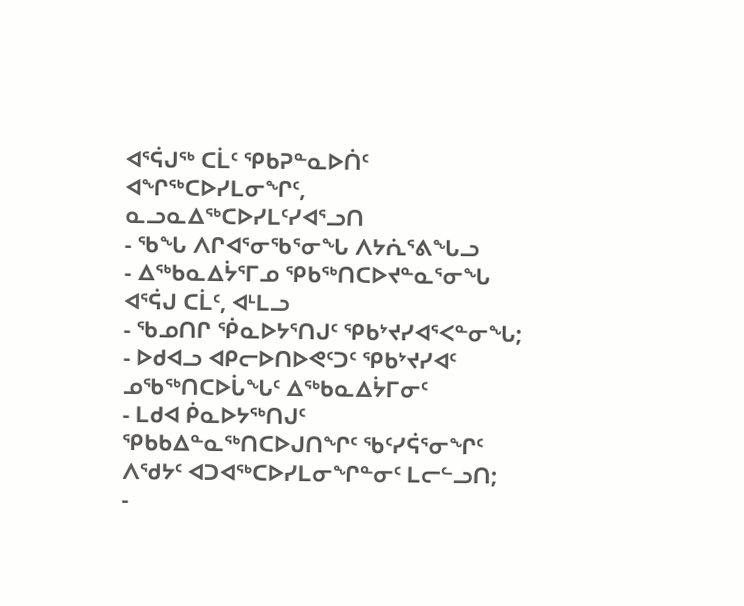ᐊᕐᕌᒍᖅ ᑕᒫᑦ ᕿᑲᕈᓐᓇᐅᑏᑦ ᐊᖏᖅᑕᐅᓯᒪᓂᖏᑦ, ᓇᓗᓇᐃᖅᑕᐅᓯᒪᑦᓯᐊᕐᓗᑎ
- ᖃᖓ ᐱᒋᐊᕐᓂᖃᕐᓂᖓ ᐱᔭᕇᕐᕕᖓᓗ
- ᐃᖅᑲᓇᐃᔮᕐᒥᓄ ᕿᑲᖅᑎᑕᐅᔪᓐᓇᕐᓂᖓ ᐊᕐᕌᒍ ᑕᒫᑦ, ᐊᒻᒪᓗ
- ᖃᓄᑎᒋ ᖀᓇᐅᔭᕐᑎᒍᑦ ᕿᑲᔾᔪᓯᐊᕐᐸᓐᓂᖓ;
- ᐅᑯᐊᓗ ᐊᑭᓕᐅᑎᐅᕙᑦᑐᑦ ᕿᑲᔾᔪᓯᐊᑦ ᓄᖃᖅᑎᑕᐅᒑᖓᑦ ᐃᖅᑲᓇᐃᔮᒥᓂᑦ
- ᒪᑯᐊ ᑮᓇᐅᔭᖅᑎᒍᑦ ᕿᑲᑲᐃᓐᓇᖅᑎᑕᐅᒍᑎᖏᑦ ᖃᑦᓯᕌᕐᓂᖏᑦ ᐱᖁᔭᑦ ᐊᑐᐊᖅᑕᐅᓯᒪᓂᖏᓐᓂᑦ ᒪᓕᓪᓗᑎ;
-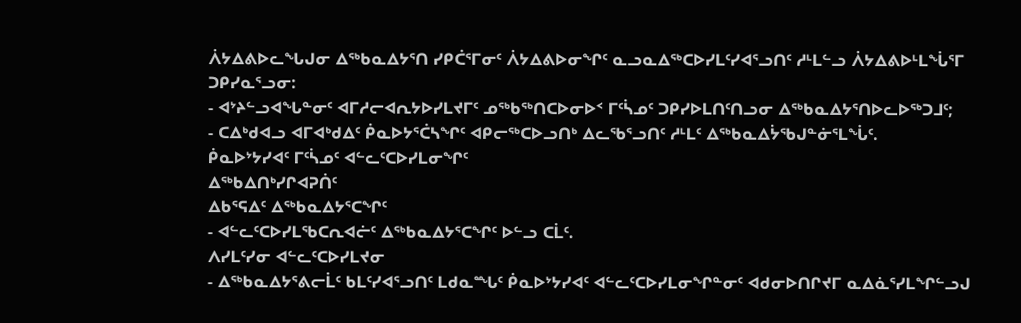ᐲᔭᐃᕕᐅᓚᖓᒍᓂ ᐃᖅᑲᓇᐃᔭᕐᑎ ᓯᑭᑖᕐᒥᓂᑦ ᐲᔭᐃᕕᐅᓂᖏᑦ ᓇᓗᓇᐃᖅᑕᐅᓯᒪᑦᓯᐊᕐᓗᑎᑦ ᓱᒻᒪᓪᓗ ᐲᔭᐃᕕᐅᒻᒪᖔᕐᒥ ᑐᑭᓯᓇᕐᓗᓂ:
- ᐊᔾᔨᓪᓗᐊᖓᓐᓂᑦ ᐊᒥᓱᓕᐊᕆᔭᐅᓯᒪᔪᒥᑦ ᓄᖅᑲᖅᑎᑕᐅᓂᐅᑉ ᒥᑦᓵᓄᑦ ᑐᑭᓯᐅᒪᑎᑦᑎᓗᓂ ᐃᖅᑲᓇᐃᔭᕐᑎᐅᓚᐅᖅᑐᒧᑦ;
- ᑕᐃᒃᑯᐊᓗ ᐊᒥᐊᒃᑯᐃᑦ ᑮᓇᐅᔭᕐᑖᓴᖏᑦ ᐊᑭᓕᖅᑕᐅᓗᑎᒃ ᐃᓚᖃᕐᓗᑎᑦ ᓱᒻᒪᑦ ᐃᖅᑲᓇᐃᔮᖃᒍᓐᓃᕐᒪᖔᑦ.
ᑮᓇᐅᔾᔭᓯᐊᑦ ᒥᑦᓵᓄᑦ ᐊᓪᓚᑦᑕᐅᓯᒪᓂᖏᑦ
ᐃᖅᑲᐃᑎᒃᓯᒋᐊᕈᑏᑦ
ᐃᑲᕐᕋᐃᑦ ᐃᖅᑲᓇᐃᔭᕐᑕᖏᑦ
- ᐊᓪᓚᑦᑕᐅᓯᒪᖃᑕᕆᐊᓖᑦ ᐃᖅᑲᓇᐃᔭᕐᑕᖏᑦ ᐅᓪᓗ ᑕᒫᑦ.
ᐱᓯᒪᑦᓯᓂ ᐊᓪᓚᑦᑕᐅᓯᒪᔪᓂ
- ᐃᖅᑲᓇᐃᔭᕐᕕᓕᒫᑦ ᑲᒪᑦᓯᐊᕐᓗᑎᑦ ᒪᑯᓇᙵᑦ ᑮᓇᐅᔾᔭᓯᐊᑦ ᐊᓪᓚᑦᑕᐅᓯᒪᓂᖏᓐᓂᑦ ᐊᑯᓂᐅᑎᒋᔪᒥ ᓇᐃᓈᕐᓯᒪᖏᓪᓗᒍ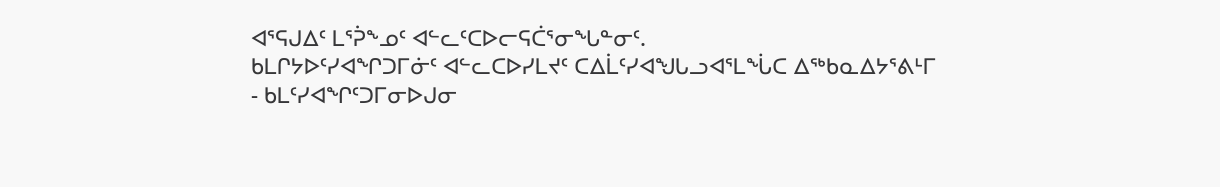ᐊᕐᕋᒍᐃᑦ ᒪᕐᕉᖕᓄᑦ ᐊᓪᓚᑦᑕᐅᓕᕋᑖᕐᓂᖓᓐᓂᑦ.
ᑲᒪᒋᔭᐅᑦᓯᐊᖏᑐᒥᓃᑦ ᐊᓪᓚᑕᐅᓯᒪᔪᑦ ᑕᐃᒫᑦᓯᐊᖑᒐᓗᐊᕐᒪᖔᑕ ᐃᖅᑲᓇᐃᔭᕐᕕᒻᒥ
- ᑲᒪᑦᓯᐊᖏᑦᑐᒥᓂᐅᒍᓂ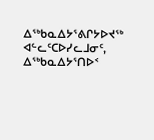ᐃᖅᑲᓇᐃᔭᕐᕕᒋᔭᐅᔪᖅ ᐊᓪᓚᑦᑕᐅᓯᓚᒧᓂᑦ, ᐃᖅᑲᓇᐃᔭᕐᑎᐅᑉ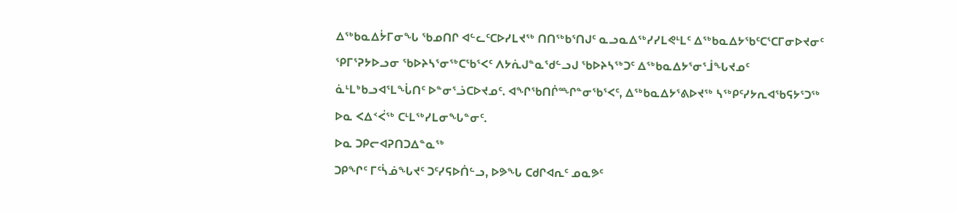ᐃᖅᑲᓇᐃᔮᒥᓂᖓ ᖃᓄᑎᒋ ᐊᓪᓚᑦᑕᐅᓯᒪᔪᖅ ᑎᑎᖅᑲᕐᑎᒍᑦ ᓇᓗᓇᐃᖅᓯᓯᒪᕙᒻᒪᑦ ᐃᖅᑲᓇᐃᔭᖃᑦᑕᕐᑕᒥᓂᐅᔪᓂᑦ ᕿᒥᕐᕈᔭᐅᓗᓂ ᖃᐅᔨᓴᕐᓂᖅᑕᖃᕐᐸᑦ ᐱᔭᕇᒍᓐᓇᖁᓪᓗᒍ ᖃᐅᔨᓴᖅᑐᑦ ᐃᖅᑲᓇᐃᔭᕐᓂᕐᒨᖓᔪᓄᑦ ᓈᒻᒪᒃᑲᓗᐊᕐᒪᖔᑎᑦ ᐅᓐᓂᕐᓘᑕᐅᔪᓄᑦ. ᐊᖏᖃᑎᒌᙱᓐᓂᖃᕐᐸᑦ, ᐃᖅᑲᓇᐃᔭᕐᕕᐅᔪᖅ ᓴᖅᑭᑦᓯᔭᕆᐊᖃᕋᔭᕐᑐᖅ ᐅᓇ ᐸᐃᑉᐹᖅ ᑕᒻᒪᖅᓯᒪᓂᖓᓐᓂᑦ.
ᐅᓇ ᑐᑭᓕᐊᕈᑎᑐᐃᓐᓇᖅ
ᑐᑭᖏᑦ ᒥᑦᓵᓅᖓᔪᑦ ᑐᑦᓯᕋᐅᑏᓪᓗ, ᐅᕗᖓ ᑕᑯᒋᐊᕆᑦ ᓄᓇᕗᑦ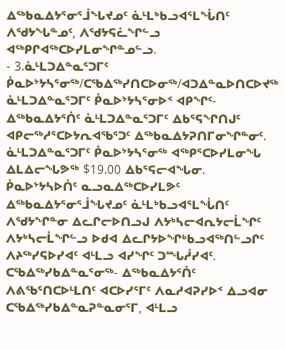ᐃᖅᑲᓇᐃᔭᕐᓂᕐᒨᖓᔪᓄᑦ ᓈᒻᒪᒃᑲᓗᐊᕐᒪᖔᑎᑦ ᐱᖁᔭᖓᓐᓄᑦ, ᐱᖁᔭᕋᓛᖏᓪᓗ ᐊᖅᑭᒋᐊᖅᑕᐅᓯᒪᓂᖏᓐᓄᓪᓗ.
- 3.ᓈᒻᒪᑐᐃᓐᓇᕐᑐᒥᑦ ᑮᓇᐅᔾᔭᓴᕐᓂᖅ/ᑕᖃᐃᖅᓯᑎᑕᐅᓂᖅ/ᐊᑐᐃᓐᓇᐅᑎᑕᐅᔪᖅ
ᓈᒻᒪᑐᐃᓐᓇᕐᑐᒥᑦ ᑮᓇᐅᔾᔭᓴᕐᓂᐅᑉ ᐊᑭᖏᑦ- ᐃᖅᑲᓇᐃᔭᕐᑏᑦ ᓈᒻᒪᑐᐃᓐᓇᕐᑐᒥᑦ ᐃᑲᕐᕋᖏᑎᒍᑦ ᐊᑭᓕᖅᓱᕐᑕᐅᔭᕆᐊᖃᕐᑐᑦ ᐃᖅᑲᓇᐃᔭᕈᑎᒥᓂᖏᓐᓂᑦ.
ᓈᒻᒪᑐᐃᓐᓇᕐᑐᒥᑦ ᑮᓇᐅᔾᔭᓴᕐᓂᖅ ᐊᖅᑭᕐᑕᐅᓯᒪᓂᖓ ᐃᒪᐃᓕᖓᕗᖅ $19.00 ᐃᑲᕐᕋᓕᐊᖓᓂ.
ᑮᓇᐅᔾᔭᓴᐅᑏᑦ ᓇᓗᓇᐃᖅᑕᐅᓯᒪᕗᑦ ᐃᖅᑲᓇᐃᔭᕐᓂᕐᒨᖓᔪᓄᑦ ᓈᒻᒪᒃᑲᓗᐊᕐᒪᖔᑎᑦ ᐱᖁᔭᖏᓐᓂ ᐃᓚᒋᓕᐅᑎᓗᒍ ᐱᔭᒃᓴᓕᐊᕆᔭᓕᒫᖏᑦ ᐱᔭᒃᓴᓕᒫᖏᓪᓗ ᐅᑯᐊ ᐃᓚᒋᔭᐅᖏᒃᑲᓗᐊᖅᑎᓪᓗᒋᑦ ᐱᔨᖅᓯᕋᐅᓯᐊᑦ ᐊᒻᒪᓗ ᐊᓯᖏᑦ ᑐᙵᓲᓯᐊᑦ.
ᑕᖃᐃᖅᓯᑲᐃᓐᓇᕐᓂᖅ- ᐃᖅᑲᓇᐃᔭᕐᑏᑦ ᐱᕕᖃᕐᑎᑕᐅᒻᒪᑎᑦ ᐊᑕᐅᓯᕐᒥᑦ ᐱᓇᓱᐊᕈᓯᐅᑉ ᐃᓗᐊᓂ ᑕᖃᐃᖅᓯᑲᐃᓐᓇᕈᓐᓇᓂᕐᒥ, ᐊᒻᒪᓗ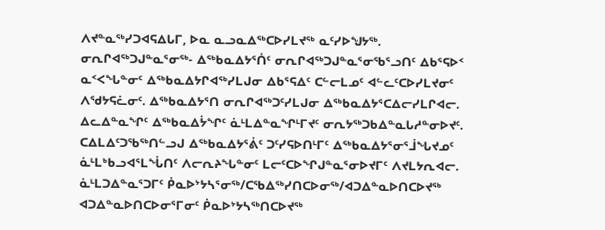ᐱᔪᓐᓇᖅᓯᑐᐊᕋᐃᒐᒥ, ᐅᓇ ᓇᓗᓇᐃᖅᑕᐅᓯᒪᔪᖅ ᓇᑦᓯᐅᖑᔭᖅ.
ᓂᕆᒋᐊᖅᑐᒍᓐᓇᕐᓂᖅ- ᐃᖅᑲᓇᐃᔭᕐᑏᑦ ᓂᕆᒋᐊᖅᑐᒍᓐᓇᕐᓂᖃᕐᓗᑎᑦ ᐃᑲᕐᕋᐅᑉ ᓇᑉᐸᖓᓐᓂᑦ ᐃᖅᑲᓇᐃᔭᒋᐊᖅᓯᒪᒍᓂ ᐃᑲᕐᕋᐃᑦ ᑕᓪᓕᒪᓄᑦ ᐊᓪᓚᑦᑕᐅᓯᒪᔪᓂᑦ ᐱᖁᔭᕋᓛᓂᑦ. ᐃᖅᑲᓇᐃᔭᕐᑎ ᓂᕆᒋᐊᖅᑐᑦᓯᒪᒍᓂ ᐃᖅᑲᓇᐃᔭᕐᑕᐃᓕᓯᒪᒋᐊᓕ. ᐃᓚᐃᓐᓇᖏᑦ ᐃᖅᑲᓇᐃᔮᖏᑦ ᓈᒻᒪᐃᓐᓇᖏᒻᒥᔪᑦ ᓂᕆᔭᖅᑐᑲᐃᓐᓇᒐᓱᓐᓂᐅᔪᑦ. ᑕᐃᒪᐃᑦᑐᖃᖅᑎᓪᓗᒍ ᐃᖅᑲᓇᐃᔭᕐᕖᑦ ᑐᑦᓯᕋᐅᑎᒻᒥᑦ ᐃᖅᑲᓇᐃᔭᕐᓂᕐᒨᖓᔪᓄᑦ ᓈᒻᒪᒃᑲᓗᐊᕐᒪᖔᑎᑦ ᐱᓕᕆᔨᖓᓐᓂᑦ ᒪᓕᑦᑕᐅᖏᒍᓐᓇᕐᓂᐅᔪᒥᑦ ᐱᔪᒪᔭᕆᐊᓕ.
ᓈᒻᒪᑐᐃᓐᓇᕐᑐᒥᑦ ᑮᓇᐅᔾᔭᓴᕐᓂᖅ/ᑕᖃᐃᖅᓯᑎᑕᐅᓂᖅ/ᐊᑐᐃᓐᓇᐅᑎᑕᐅᔪᖅ
ᐊᑐᐃᓐᓇᐅᑎᑕᐅᓂᕐᒥᓂᑦ ᑮᓇᐅᔾᔭᓴᖅᑎᑕᐅᔪᖅ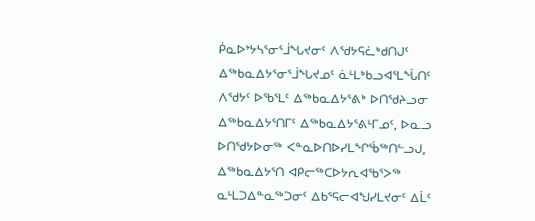ᑮᓇᐅᔾᔭᓴᕐᓂᕐᒨᖓᔪᓂᑦ ᐱᖁᔭᕋᓛᒃᑯᑎᒍᑦ ᐃᖅᑲᓇᐃᔭᕐᓂᕐᒨᖓᔪᓄᑦ ᓈᒻᒪᒃᑲᓗᐊᕐᒪᖔᑎᑦ ᐱᖁᔭᑦ ᐅᖃᕐᒪᑦ ᐃᖅᑲᓇᐃᔭᕐᕕᒃ ᐅᑎᖁᔨᓗᓂ ᐃᖅᑲᓇᐃᔭᕐᑎᒥᑦ ᐃᖅᑲᓇᐃᔭᕐᕕᒻᒥᓄᑦ, ᐅᓇᓗ ᐅᑎᖁᔭᐅᓂᖅ ᐸᓐᓇᐅᑎᐅᓯᒪᖏᖄᖅᑎᓪᓗᒍ, ᐃᖅᑲᓇᐃᔭᕐᑎ ᐊᑭᓕᖅᑕᐅᔭᕆᐊᖃᕐᐳᖅ ᓇᒻᒪᑐᐃᓐᓇᖅᑐᓂᑦ ᐃᑲᕐᕋᓕᐊᖑᓯᒪᔪᓂᑦ ᐃᒫᑦ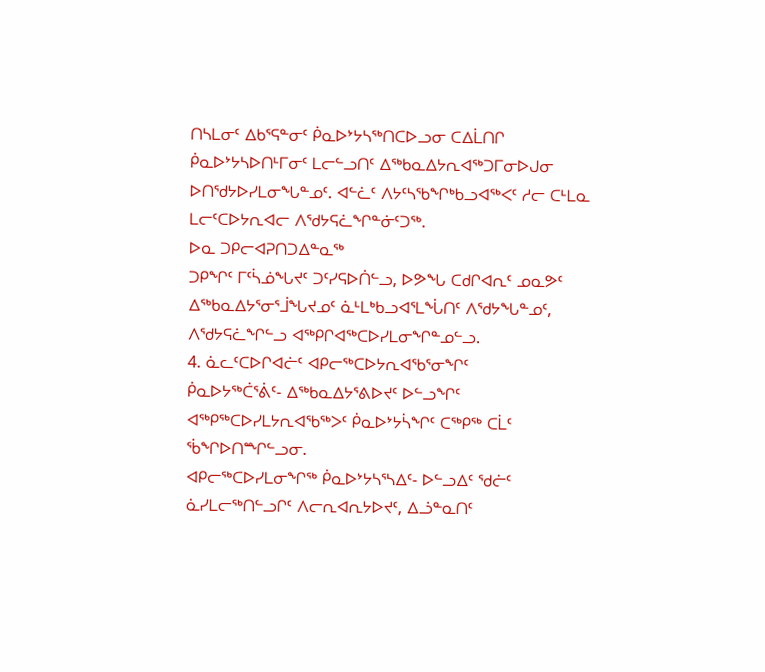ᑎᓴᒪᓂᑦ ᐃᑲᕐᕋᓐᓂᑦ ᑮᓇᐅᔾᔭᓴᖅᑎᑕᐅᓗᓂ ᑕᐃᒫᑎᒋ ᑮᓇᐅᔾᔭᓴᐅᑎᒻᒥᓂᑦ ᒪᓕᓪᓗᑎᑦ ᐃᖅᑲᓇᐃᔭᕆᐊᖅᑐᒥᓂᐅᒍᓂ ᐅᑎᖁᔭᐅᓯᒪᓂᖓᓐᓄᑦ. ᐊᓪᓛᑦ ᐱᔭᑦᓴᖃᖏᒃᑲᓗᐊᖅᐸᑦ ᓱᓕ ᑕᒻᒪᓇ ᒪᓕᑦᑕᐅᔭᕆᐊᓕ ᐱᖁᔭᕋᓛᖏᓐᓃᑦᑐᖅ.
ᐅᓇ ᑐᑭᓕᐊᕈᑎᑐᐃᓐᓇᖅ
ᑐᑭᖏᑦ ᒥᑦᓵᓅᖓᔪᑦ ᑐᑦᓯᕋᐅᑏᓪᓗ, ᐅᕗᖓ ᑕᑯᒋᐊᕆᑦ ᓄᓇᕗᑦ ᐃᖅᑲᓇᐃᔭᕐᓂᕐᒨᖓᔪᓄᑦ ᓈᒻᒪᒃᑲᓗᐊᕐᒪᖔᑎᑦ ᐱᖁᔭᖓᓐᓄᑦ, ᐱᖁᔭᕋᓛᖏᓪᓗ ᐊᖅᑭᒋᐊᖅᑕᐅᓯᒪᓂᖏᓐᓄᓪᓗ.
4. ᓈᓚᑦᑕᐅᒋᐊᓖᑦ ᐊᑭᓕᖅᑕᐅᔭᕆᐊᖃᕐᓂᖏᑦ
ᑮᓇᐅᔭᖅᑖᕐᕖᑦ- ᐃᖅᑲᓇᐃᔭᕐᕕᐅᔪᑦ ᐅᓪᓗᖏᑦ ᐊᖅᑭᖅᑕᐅᓯᒪᔭᕆᐊᖃᖅᐳᑦ ᑮᓇᐅᔾᔭᓵᖏᑦ ᑕᖅᑭᖅ ᑕᒫᑦ ᖄᖏᐅᑎᙱᓪᓗᓂ.
ᐊᑭᓕᖅᑕᐅᓯᒪᓂᖏᖅ ᑮᓇᐅᔾᔭᓴᕐᓴᐃᑦ- ᐅᓪᓗᐃᑦ ᖁᓖᑦ ᓈᓯᒪᓕᖅᑎᓪᓗᒋᑦ ᐱᓕᕆᐊᕆᔭᐅᔪᑦ, ᐃᓘᓐᓇᑎᑦ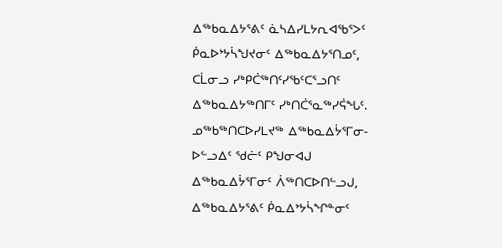ᐃᖅᑲᓇᐃᔭᕐᕕᑦ ᓈᓴᐃᓯᒪᔭᕆᐊᖃᕐᐳᑦ ᑮᓇᐅᔾᔭᓵᖑᔪᓂᑦ ᐃᖅᑲᓇᐃᔭᕐᑎᓄᑦ, ᑕᒫᓂᓗ ᓯᒃᑭᑖᖅᑎᑦᓯᖃᑦᑕᕐᓗᑎᑦ ᐃᖅᑲᓇᐃᔭᖅᑎᒥᑦ ᓯᒃᑎᑖᕐᓇᖅᓯᕌᖓᑦ.
ᓄᖅᑲᖅᑎᑕᐅᓯᒪᔪᖅ ᐃᖅᑲᓇᐃᔮᕐᒥᓂ- ᐅᓪᓗᐃᑦ ᖁᓖᑦ ᑭᖑᓂᐊᒍ ᐃᖅᑲᓇᐃᔮᕐᒥᓂᑦ ᐲᖅᑎᑕᐅᑎᓪᓗᒍ, ᐃᖅᑲᓇᐃᔭᕐᕕᑦ ᑮᓇᐃᔾᔭᓵᖏᓐᓂᑦ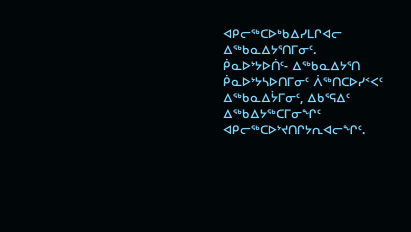ᐊᑭᓕᖅᑕᐅᒃᑲᐃᓯᒪᒋᐊᓕ ᐃᖅᑲᓇᐃᔭᕐᑎᒥᓂᑦ.
ᑮᓇᐅᔾᔭᐅᑏᑦ- ᐃᖅᑲᓇᐃᔭᕐᑎ ᑮᓇᐅᔾᔭᓴᐅᑎᒥᓂᑦ ᐲᖅᑎᑕᐅᓯᑉᐸᑦ ᐃᖅᑲᓇᐃᔮᒥᓂᑦ, ᐃᑲᕐᕋᐃᑦ ᐃᖅᑲᐃᔭᖅᑕᒥᓂᖏᑦ ᐊᑭᓕᖅᑕᐅᔾᔪᑎᒋᔭᕆᐊᓕᖏᑦ.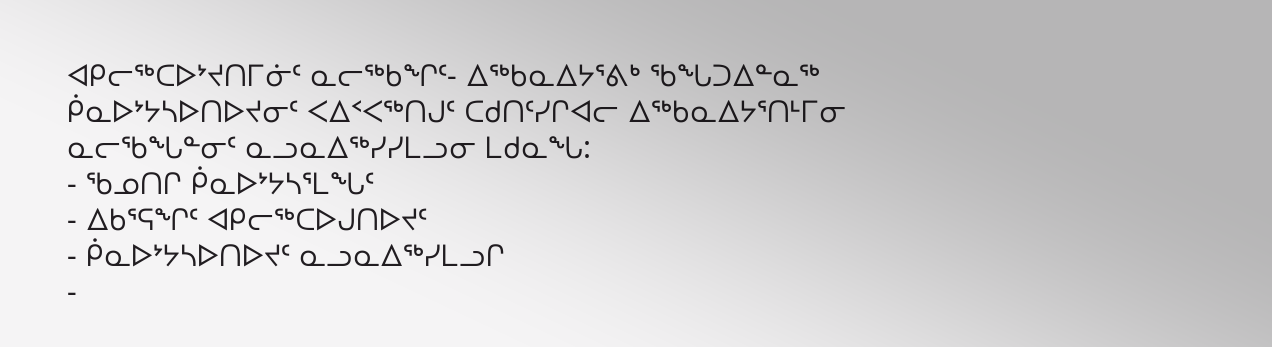ᐊᑭᓕᖅᑕᐅᔾᔪᑎᒥᓃᑦ ᓇᓕᖅᑲᖏᑦ- ᐃᖅᑲᓇᐃᔭᕐᕕᒃ ᖃᖓᑐᐃᓐᓇᖅ ᑮᓇᐅᔾᔭᓴᐅᑎᐅᔪᓂᑦ ᐸᐃᑉᐸᖅᑎᒍᑦ ᑕᑯᑎᑦᓯᒋᐊᓕ ᐃᖅᑲᓇᐃᔭᕐᑎᒻᒥᓂ ᓇᓕᖃᖓᓐᓂᑦ ᓇᓗᓇᐃᖅᓯᓯᒪᓗᓂ ᒪᑯᓇᖓ:
- ᖃᓄᑎᒋ ᑮᓇᐅᔾᔭᓴᕐᒪᖓᑦ
- ᐃᑲᕐᕋᖏᑦ ᐊᑭᓕᖅᑕᐅᒍᑎᐅᔪᑦ
- ᑮᓇᐅᔾᔭᓴᐅᑎᐅᔪᑦ ᓇᓗᓇᐃᖅᓯᒪᓗᒋ
-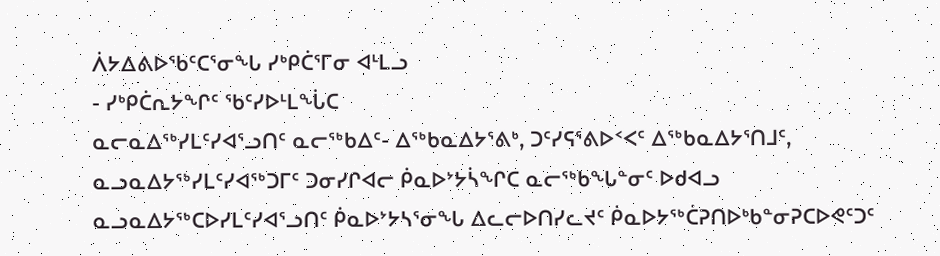ᐲᔭᐃᕕᐅᖃᑦᑕᕐᓂᖓ ᓯᒃᑭᑖᕐᒥᓂ ᐊᒻᒪᓗ
- ᓯᒃᑭᑖᕆᔭᖏᑦ ᖃᑦᓯᐅᒻᒪᖔᑕ
ᓇᓕᓇᐃᖅᓯᒪᑦᓯᐊᕐᓗᑎᑦ ᓇᓕᖅᑲᐃᑦ- ᐃᖅᑲᓇᐃᔭᕐᕕᒃ, ᑐᑦᓯᕋᕐᕕᐅᑉᐸᑦ ᐃᖅᑲᓇᐃᔭᕐᑎᒧᑦ, ᓇᓗᓇᐃᔭᖅᓯᒪᑦᓯᐊᖅᑐᒥᑦ ᑐᓂᓯᒋᐊᓕ ᑮᓇᐅᔾᔭᓵᖏᑕ ᓇᓕᖅᑲᖓᓐᓂᑦ ᐅᑯᐊᓗ ᓇᓗᓇᐃᔭᖅᑕᐅᓯᒪᑦᓯᐊᕐᓗᑎᑦ ᑮᓇᐅᔾᔭᓴᕐᓂᖓ ᐃᓚᓕᐅᑎᓯᓚᔪᑦ ᑮᓇᐅᔭᖅᑖᕈᑎᐅᒃᑲᓐᓂᕈᑕᐅᕙᑦᑐᑦ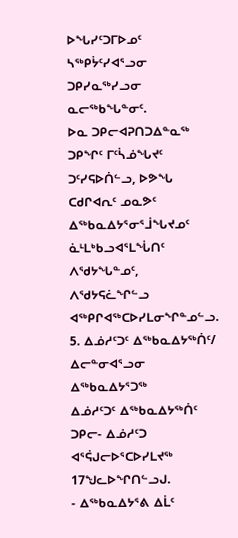ᐅᖓᓯᑦᑐᒥᐅᓄᑦ ᓴᖅᑭᔮᑦᓯᐊᕐᓗᓂ ᑐᑭᓯᓇᖅᓯᓗᓂ ᓇᓕᖅᑲᖓᓐᓂᑦ.
ᐅᓇ ᑐᑭᓕᐊᕈᑎᑐᐃᓐᓇᖅ
ᑐᑭᖏᑦ ᒥᑦᓵᓅᖓᔪᑦ ᑐᑦᓯᕋᐅᑏᓪᓗ, ᐅᕗᖓ ᑕᑯᒋᐊᕆᑦ ᓄᓇᕗᑦ ᐃᖅᑲᓇᐃᔭᕐᓂᕐᒨᖓᔪᓄᑦ ᓈᒻᒪᒃᑲᓗᐊᕐᒪᖔᑎᑦ ᐱᖁᔭᖓᓐᓄᑦ, ᐱᖁᔭᕋᓛᖏᓪᓗ ᐊᖅᑭᒋᐊᖅᑕᐅᓯᒪᓂᖏᓐᓄᓪᓗ.
5. ᐃᓅᓱᑦᑐᑦ ᐃᖅᑲᓇᐃᔭᖅᑏᑦ/ ᐃᓕᓐᓂᐊᕐᓗᓂ ᐃᖅᑲᓇᐃᔭᕐᑐᖅ
ᐃᓅᓱᑦᑐᑦ ᐃᖅᑲᓇᐃᔭᖅᑏᑦ
ᑐᑭᓕ- ᐃᓅᓱᑦᑐ ᐊᕐᕌᒍᓕᐅᕐᑕᐅᓯᒪᔪᖅ 17ᖑᓚᐅᖏᑎᓪᓗᒍ.
- ᐃᖅᑲᓇᐃᔭᕐᕕ ᐃᒫᑦ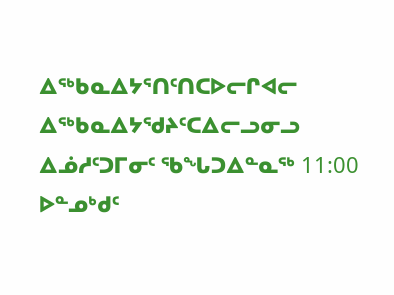ᐃᖅᑲᓇᐃᔭᕐᑎᑦᑎᑕᐅᓕᒋᐊᓕ ᐃᖅᑲᓇᐃᔭᖁᔨᑦᑕᐃᓕᓗᓂᓗ ᐃᓅᓱᑦᑐᒥᓂᑦ ᖃᖓᑐᐃᓐᓇᖅ 11:00 ᐅᓐᓄᒃᑯᑦ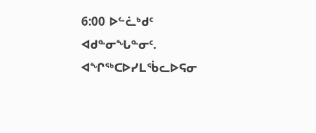6:00 ᐅᓪᓛᒃᑯᑦ ᐊᑯᓐᓂᖓᓐᓂᑦ. ᐊᖏᖅᑕᐅᓯᒪᖄᓚᐅᕋᓂ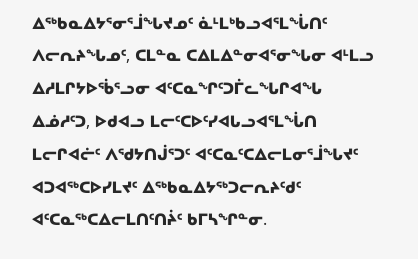ᐃᖅᑲᓇᐃᔭᕐᓂᕐᒨᖓᔪᓄᑦ ᓈᒻᒪᒃᑲᓗᐊᕐᒪᖔᑎᑦ ᐱᓕᕆᔨᖓᓄᑦ, ᑕᒪᓐᓇ ᑕᐃᒪᐃᓐᓂᐊᕐᓂᖓᓂ ᐊᒻᒪᓗ ᐃᓱᒪᒋᔭᐅᖄᕐᓗᓂ ᐊᑦᑕᓇᖏᑦᑐᒦᓚᖓᒋᐊᖓ ᐃᓅᓱᑦᑐ, ᐅᑯᐊᓗ ᒪᓕᑦᑕᐅᑦᓯᐊᒐᓗᐊᕐᒪᖔᑎ ᒪᓕᒋᐊᓖᑦ ᐱᖁᔭᑎᒎᕐᑐᑦ ᐊᑦᑕᓇᑦᑕᐃᓕᒪᓂᕐᒨᖓᔪᑦ ᐊᑐᐊᖅᑕᐅᓯᒪᔪᑦ ᐃᖅᑲᓇᐃᔭᖅᑐᓕᕆᔨᑦᑯᑦ ᐊᑦᑕᓇᖅᑕᐃᓕᒪᑎᑦᑎᔩᑦ ᑲᒥᓴᖏᓐᓂ.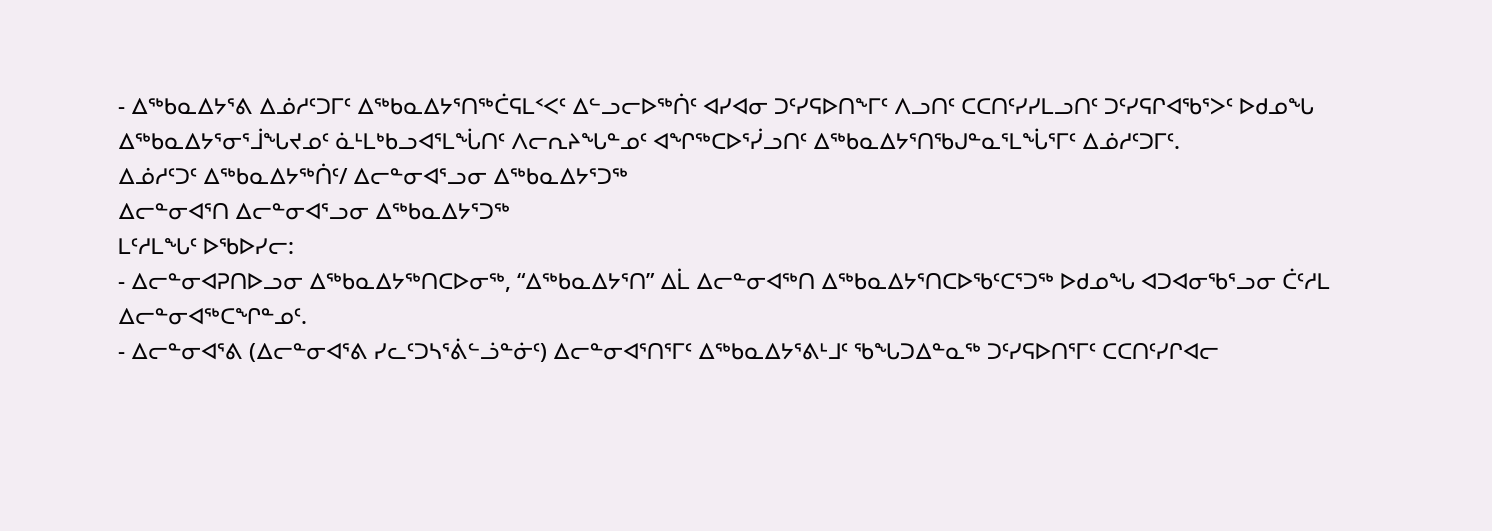- ᐃᖅᑲᓇᐃᔭᕐᕕ ᐃᓅᓱᑦᑐᒥᑦ ᐃᖅᑲᓇᐃᔭᕐᑎᖅᑖᕋᒪᑉᐸᑦ ᐃᓪᓗᓕᐅᖅᑏᑦ ᐊᓯᐊᓂ ᑐᑦᓯᕋᐅᑎᖕᒥᑦ ᐱᓗᑎᑦ ᑕᑕᑎᑦᓯᓯᒪᓗᑎᑦ ᑐᑦᓯᕋᒋᐊᖃᕐᐳᑦ ᐅᑯᓄᖓ ᐃᖅᑲᓇᐃᔭᕐᓂᕐᒨᖓᔪᓄᑦ ᓈᒻᒪᒃᑲᓗᐊᕐᒪᖔᑎᑦ ᐱᓕᕆᔨᖓᓐᓄᑦ ᐊᖏᖅᑕᐅᕐᓰᓗᑎᑦ ᐃᖅᑲᓇᐃᔭᕐᑎᖃᒍᓐᓇᕐᒪᖔᕐᒥᑦ ᐃᓅᓱᑦᑐᒥᑦ.
ᐃᓅᓱᑦᑐᑦ ᐃᖅᑲᓇᐃᔭᖅᑏᑦ/ ᐃᓕᓐᓂᐊᕐᓗᓂ ᐃᖅᑲᓇᐃᔭᕐᑐᖅ
ᐃᓕᓐᓂᐊᕐᑎ ᐃᓕᓐᓂᐊᕐᓗᓂ ᐃᖅᑲᓇᐃᔭᕐᑐᖅ
ᒪᑦᓱᒪᖓᑦ ᐅᖃᐅᓯᓕ:
- ᐃᓕᓐᓂᐊᕈᑎᐅᓗᓂ ᐃᖅᑲᓇᐃᔭᖅᑎᑕᐅᓂᖅ, “ᐃᖅᑲᓇᐃᔭᕐᑎ” ᐃᒫ ᐃᓕᓐᓂᐊᖅᑎ ᐃᖅᑲᓇᐃᔭᕐᑎᑕᐅᖃᑦᑕᕐᑐᖅ ᐅᑯᓄᖓ ᐊᑐᐊᓂᖃᕐᓗᓂ ᑖᑦᓱᒪ ᐃᓕᓐᓂᐊᖅᑕᖏᓐᓄᑦ.
- ᐃᓕᓐᓂᐊᕐᕕ (ᐃᓕᓐᓂᐊᕐᕕ ᓯᓚᑦᑐᓴᕐᕖᓪᓘᓐᓃᑦ) ᐃᓕᓐᓂᐊᕐᑎᕐᒥᑦ ᐃᖅᑲᓇᐃᔭᕐᕕᒻᒧᑦ ᖃᖓᑐᐃᓐᓇᖅ ᑐᑦᓯᕋᐅᑎᕐᒥᑦ ᑕᑕᑎᑦᓯᒋᐊᓕ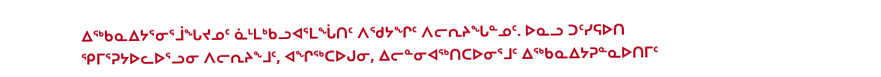ᐃᖅᑲᓇᐃᔭᕐᓂᕐᒨᖓᔪᓄᑦ ᓈᒻᒪᒃᑲᓗᐊᕐᒪᖔᑎᑦ ᐱᖁᔭᖏᑦ ᐱᓕᕆᔨᖓᓐᓄᑦ. ᐅᓇᓗ ᑐᑦᓯᕋᐅᑎ ᕿᒥᕐᕈᔭᐅᓚᐅᕐᓗᓂ ᐱᓕᕆᔨᖕᒧᑦ, ᐊᖏᖅᑕᐅᒍᓂ, ᐃᓕᓐᓂᐊᖅᑎᑕᐅᓂᕐᒧᑦ ᐃᖅᑲᓇᐃᔭᕈᓐᓇᐅᑎᒥᑦ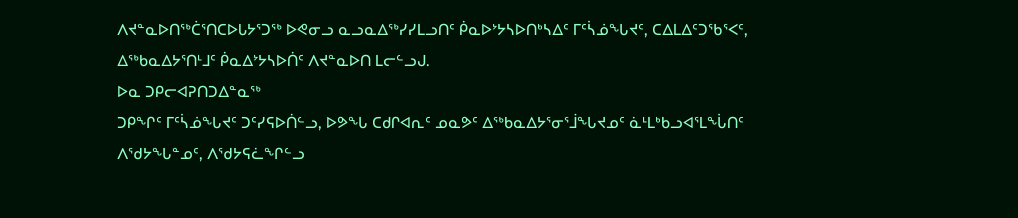ᐱᔪᓐᓇᐅᑎᖅᑖᕐᑎᑕᐅᒐᔭᕐᑐᖅ ᐅᕙᓂᓗ ᓇᓗᓇᐃᖅᓯᓯᒪᓗᑎᑦ ᑮᓇᐅᔾᔭᓴᐅᑎᒃᓴᐃᑦ ᒥᑦᓵᓅᖓᔪᑦ, ᑕᐃᒪᐃᑦᑐᖃᕐᐸᑦ, ᐃᖅᑲᓇᐃᔭᕐᑎᒻᒧᑦ ᑮᓇᐃᔾᔭᓴᐅᑏᑦ ᐱᔪᓐᓇᐅᑎ ᒪᓕᓪᓗᒍ.
ᐅᓇ ᑐᑭᓕᐊᕈᑎᑐᐃᓐᓇᖅ
ᑐᑭᖏᑦ ᒥᑦᓵᓅᖓᔪᑦ ᑐᑦᓯᕋᐅᑏᓪᓗ, ᐅᕗᖓ ᑕᑯᒋᐊᕆᑦ ᓄᓇᕗᑦ ᐃᖅᑲᓇᐃᔭᕐᓂᕐᒨᖓᔪᓄᑦ ᓈᒻᒪᒃᑲᓗᐊᕐᒪᖔᑎᑦ ᐱᖁᔭᖓᓐᓄᑦ, ᐱᖁᔭᕋᓛᖏᓪᓗ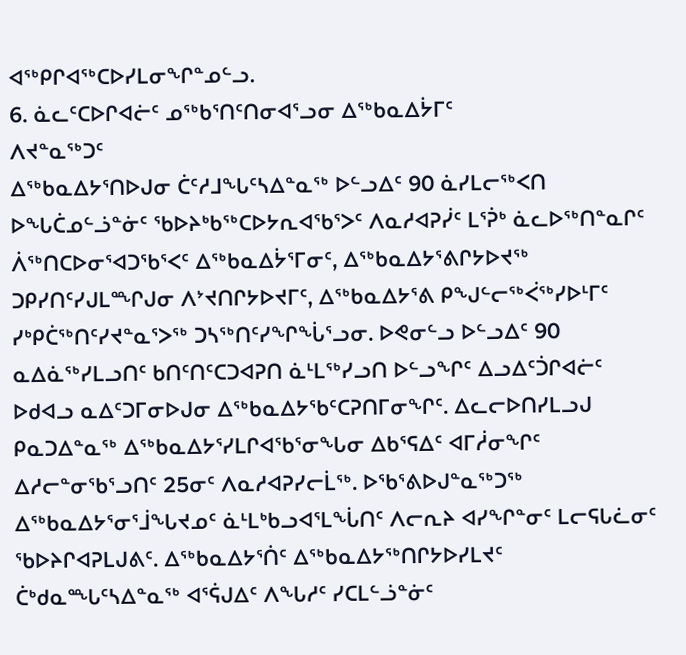ᐊᖅᑭᒋᐊᖅᑕᐅᓯᒪᓂᖏᓐᓄᓪᓗ.
6. ᓈᓚᑦᑕᐅᒋᐊᓖᑦ ᓄᖅᑲᕐᑎᑦᑎᓂᐊᕐᓗᓂ ᐃᖅᑲᓇᐃᔮᒥᑦ
ᐱᔪᓐᓇᖅᑐᑦ
ᐃᖅᑲᓇᐃᔭᕐᑎᐅᒍᓂ ᑖᑦᓱᒧᖓᑦᓴᐃᓐᓇᖅ ᐅᓪᓗᐃᑦ 90 ᓈᓯᒪᓕᖅᐸᑎ ᐅᖓᑖᓄᓪᓘᓐᓃᑦ ᖃᐅᔨᒃᑲᖅᑕᐅᔭᕆᐊᖃᕐᐳᑦ ᐱᓇᓱᐊᕈᓰᑦ ᒪᕐᕉᒃ ᓈᓚᐅᖅᑎᓐᓇᒋᑦ ᐲᖅᑎᑕᐅᓂᕐᐊᑐᖃᕐᐸᑦ ᐃᖅᑲᓇᐃᔮᕐᒥᓂᑦ, ᐃᖅᑲᓇᐃᔭᕐᕕᒋᔭᐅᔪᖅ ᑐᑭᓯᑎᑦᓯᒍᒪᙱᒍᓂ ᐱᔾᔪᑎᒋᔭᐅᔪᒥᑦ, ᐃᖅᑲᓇᐃᔭᕐᕕ ᑭᖑᓪᓕᖅᐹᖅᓯᐅᒻᒥᑦ ᓯᒃᑭᑖᖅᑎᑦᓯᔪᓐᓇᕐᐳᖅ ᑐᓴᖅᑎᑦᓯᖏᖔᕐᓗᓂ. ᐅᕙᓂᓪᓗ ᐅᓪᓗᐃᑦ 90 ᓇᐃᓈᖅᓯᒪᓗᑎᑦ ᑲᑎᑦᑎᑦᑕᑐᐊᕈᑎ ᓈᒻᒪᖅᓯᓗᑎ ᐅᓪᓗᖏᑦ ᐃᓗᐃᑦᑑᒋᐊᓖᑦ ᐅᑯᐊᓗ ᓇᐃᑦᑐᒥᓂᐅᒍᓂ ᐃᖅᑲᓇᐃᔭᖃᑦᑕᕈᑎᒥᓂᖏᑦ. ᐃᓚᓕᐅᑎᓯᒪᓗᒍ ᑭᓇᑐᐃᓐᓇᖅ ᐃᖅᑲᓇᐃᔭᕐᓯᒪᒋᐊᖃᕐᓂᖓᓂ ᐃᑲᕐᕋᐃᑦ ᐊᒥᓲᓂᖏᑦ ᐃᓱᓕᓐᓂᖃᕐᓗᑎᑦ 25ᓂᑦ ᐱᓇᓱᐊᕈᓯᓕᒫᖅ. ᐅᖃᕐᕕᐅᒍᓐᓇᖅᑐᖅ ᐃᖅᑲᓇᐃᔭᕐᓂᕐᒨᖓᔪᓄᑦ ᓈᒻᒪᒃᑲᓗᐊᕐᒪᖔᑎᑦ ᐱᓕᕆᔨ ᐊᓯᖏᓐᓂᑦ ᒪᓕᕋᒐᓛᓂᑦ ᖃᐅᔨᒋᐊᕈᒪᒍᕕᑦ. ᐃᖅᑲᓇᐃᔭᕐᑏᑦ ᐃᖅᑲᓇᐃᔭᖅᑎᒋᔭᐅᓯᒪᔪᑦ ᑖᒃᑯᓇᙵᑦᓴᐃᓐᓇᖅ ᐊᕐᕌᒍᐃᑦ ᐱᖓᓱᑦ ᓯᑕᒪᓪᓘᓐᓃᑦ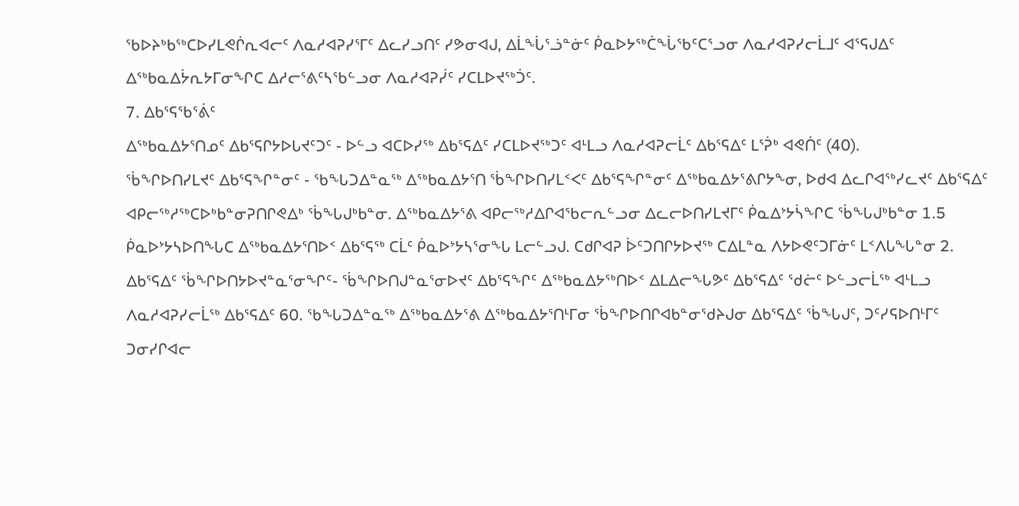ᖃᐅᔨᒃᑲᖅᑕᐅᓯᒪᕙᒌᕆᐊᓕᑦ ᐱᓇᓱᐊᕈᓯᕐᒥᑦ ᐃᓚᓯᓗᑎᑦ ᓯᕗᓂᐊᒍ, ᐃᒫᖔᕐᓘᓐᓃᑦ ᑮᓇᐅᔭᖅᑖᖔᖃᑦᑕᕐᓗᓂ ᐱᓇᓱᐊᕈᓯᓕᒫᒧᑦ ᐊᕐᕋᒍᐃᑦ ᐃᖅᑲᓇᐃᔮᕆᔭᒥᓂᖏᑕ ᐃᓱᓕᕐᕕᑦᓴᖃᓪᓗᓂ ᐱᓇᓱᐊᕈᓰᑦ ᓯᑕᒪᐅᔪᖅᑑᑦ.
7. ᐃᑲᕐᕋᖃᕐᕖᑦ
ᐃᖅᑲᓇᐃᔭᕐᑎᓄᑦ ᐃᑲᕐᕋᒋᔭᐅᒐᔪᑦᑐᑦ - ᐅᓪᓗ ᐊᑕᐅᓯᖅ ᐃᑲᕐᕋᐃᑦ ᓯᑕᒪᐅᔪᖅᑐᑦ ᐊᒻᒪᓗ ᐱᓇᓱᐊᕈᓕᒫᑦ ᐃᑲᕐᕋᐃᑦ ᒪᕐᕉᒃ ᐊᕙᑏᑦ (40).
ᖄᖏᐅᑎᓯᒪᔪᑦ ᐃᑲᕐᕋᖏᓐᓂᑦ - ᖃᖓᑐᐃᓐᓇᖅ ᐃᖅᑲᓇᐃᔭᕐᑎ ᖄᖏᐅᑎᓯᒪᑉᐸᑦ ᐃᑲᕐᕋᖏᓐᓂᑦ ᐃᖅᑲᓇᐃᔭᕐᕕᒋᔭᖕᓂ, ᐅᑯᐊ ᐃᓚᒋᐊᖅᓯᓚᔪᑦ ᐃᑲᕐᕋᐃᑦ ᐊᑭᓕᖅᓱᖅᑕᐅᒃᑲᓐᓂᕈᑎᒋᕙᐃᒃ ᖄᖓᒍᒃᑲᓐᓂ. ᐃᖅᑲᓇᐃᔭᕐᕕ ᐊᑭᓕᖅᓱᐃᒋᐊᖃᓕᕆᓪᓗᓂ ᐃᓚᓕᐅᑎᓯᒪᔪᒥᑦ ᑮᓇᐃᔾᔭᓵᖏᑕ ᖄᖓᒍᒃᑲᓐᓂ 1.5 ᑮᓇᐅᔾᔭᓴᐅᑎᖓᑕ ᐃᖅᑲᓇᐃᔭᕐᑎᐅᑉ ᐃᑲᕐᕋᖅ ᑕᒫᑦ ᑮᓇᐅᔾᔭᓴᕐᓂᖓ ᒪᓕᓪᓗᒍ. ᑕᑯᒋᐊᕈ ᐆᑦᑐᑎᒋᔭᐅᔪᖅ ᑕᐃᒪᓐᓇ ᐱᔭᐅᕙᑦᑐᒥᓃᑦ ᒪᑉᐱᒐᖓᓐᓂ 2.
ᐃᑲᕐᕋᐃᑦ ᖄᖏᐅᑎᔭᐅᔪᓐᓇᕐᓂᖏᑦ- ᖄᖏᐅᑎᒍᓐᓇᕐᓂᐅᔪᑦ ᐃᑲᕐᕋᖏᑦ ᐃᖅᑲᓇᐃᔭᖅᑎᐅᑉ ᐃᒪᐃᓕᖓᕗᑦ ᐃᑲᕐᕋᐃᑦ ᖁᓖᑦ ᐅᓪᓗᓕᒫᖅ ᐊᒻᒪᓗ ᐱᓇᓱᐊᕈᓯᓕᒫᖅ ᐃᑲᕐᕋᐃᑦ 60. ᖃᖓᑐᐃᓐᓇᖅ ᐃᖅᑲᓇᐃᔭᕐᕕ ᐃᖅᑲᓇᐃᔭᕐᑎᒻᒥᓂ ᖄᖏᐅᑎᒋᐊᑲᓐᓂᖁᔨᒍᓂ ᐃᑲᕐᕋᐃᑦ ᖄᖓᒍᑦ, ᑐᑦᓯᕋᐅᑎᒻᒥᑦ ᑐᓂᓯᒋᐊᓕ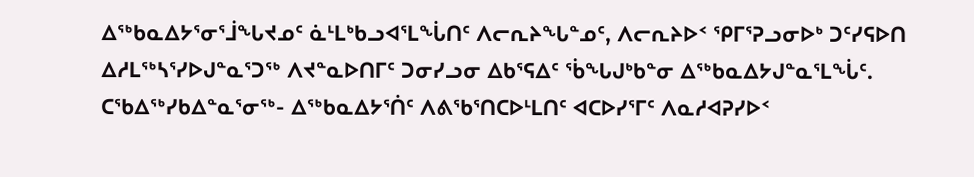ᐃᖅᑲᓇᐃᔭᕐᓂᕐᒨᖓᔪᓄᑦ ᓈᒻᒪᒃᑲᓗᐊᕐᒪᖔᑎᑦ ᐱᓕᕆᔨᖓᓐᓄᑦ, ᐱᓕᕆᔨᐅᑉ ᕿᒥᕐᕈᓗᓂᐅᒃ ᑐᑦᓯᕋᐅᑎ ᐃᓱᒪᖅᓴᕐᓯᐅᒍᓐᓇᕐᑐᖅ ᐱᔪᓐᓇᐅᑎᒥᑦ ᑐᓂᓯᓗᓂ ᐃᑲᕐᕋᐃᑦ ᖄᖓᒍᒃᑲᓐᓂ ᐃᖅᑲᓇᐃᔭᒍᓐᓇᕐᒪᖔᑦ.
ᑕᖃᐃᖅᓯᑲᐃᓐᓇᕐᓂᖅ- ᐃᖅᑲᓇᐃᔭᕐᑏᑦ ᐱᕕᖃᕐᑎᑕᐅᒻᒪᑎᑦ ᐊᑕᐅᓯᕐᒥᑦ ᐱᓇᓱᐊᕈᓯᐅᑉ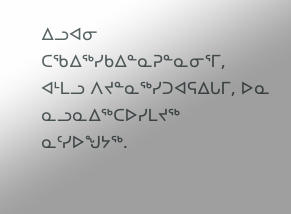ᐃᓗᐊᓂ ᑕᖃᐃᖅᓯᑲᐃᓐᓇᕈᓐᓇᓂᕐᒥ, ᐊᒻᒪᓗ ᐱᔪᓐᓇᖅᓯᑐᐊᕋᐃᒐᒥ, ᐅᓇ ᓇᓗᓇᐃᖅᑕᐅᓯᒪᔪᖅ ᓇᑦᓯᐅᖑᔭᖅ.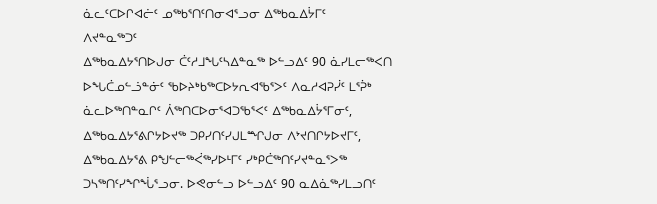ᓈᓚᑦᑕᐅᒋᐊᓖᑦ ᓄᖅᑲᕐᑎᑦᑎᓂᐊᕐᓗᓂ ᐃᖅᑲᓇᐃᔮᒥᑦ
ᐱᔪᓐᓇᖅᑐᑦ
ᐃᖅᑲᓇᐃᔭᕐᑎᐅᒍᓂ ᑖᑦᓱᒧᖓᑦᓴᐃᓐᓇᖅ ᐅᓪᓗᐃᑦ 90 ᓈᓯᒪᓕᖅᐸᑎ ᐅᖓᑖᓄᓪᓘᓐᓃᑦ ᖃᐅᔨᒃᑲᖅᑕᐅᔭᕆᐊᖃᕐᐳᑦ ᐱᓇᓱᐊᕈᓰᑦ ᒪᕐᕉᒃ ᓈᓚᐅᖅᑎᓐᓇᒋᑦ ᐲᖅᑎᑕᐅᓂᕐᐊᑐᖃᕐᐸᑦ ᐃᖅᑲᓇᐃᔮᕐᒥᓂᑦ, ᐃᖅᑲᓇᐃᔭᕐᕕᒋᔭᐅᔪᖅ ᑐᑭᓯᑎᑦᓯᒍᒪᙱᒍᓂ ᐱᔾᔪᑎᒋᔭᐅᔪᒥᑦ, ᐃᖅᑲᓇᐃᔭᕐᕕ ᑭᖑᓪᓕᖅᐹᖅᓯᐅᒻᒥᑦ ᓯᒃᑭᑖᖅᑎᑦᓯᔪᓐᓇᕐᐳᖅ ᑐᓴᖅᑎᑦᓯᖏᖔᕐᓗᓂ. ᐅᕙᓂᓪᓗ ᐅᓪᓗᐃᑦ 90 ᓇᐃᓈᖅᓯᒪᓗᑎᑦ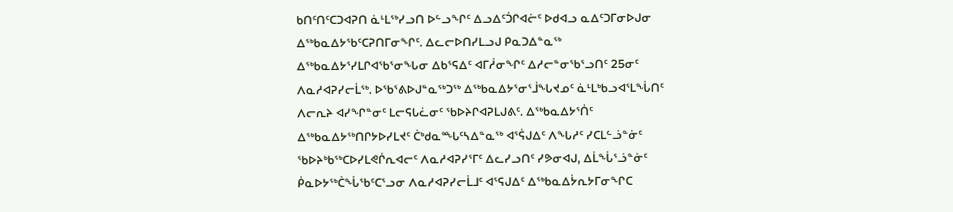ᑲᑎᑦᑎᑦᑕᑐᐊᕈᑎ ᓈᒻᒪᖅᓯᓗᑎ ᐅᓪᓗᖏᑦ ᐃᓗᐃᑦᑑᒋᐊᓖᑦ ᐅᑯᐊᓗ ᓇᐃᑦᑐᒥᓂᐅᒍᓂ ᐃᖅᑲᓇᐃᔭᖃᑦᑕᕈᑎᒥᓂᖏᑦ. ᐃᓚᓕᐅᑎᓯᒪᓗᒍ ᑭᓇᑐᐃᓐᓇᖅ ᐃᖅᑲᓇᐃᔭᕐᓯᒪᒋᐊᖃᕐᓂᖓᓂ ᐃᑲᕐᕋᐃᑦ ᐊᒥᓲᓂᖏᑦ ᐃᓱᓕᓐᓂᖃᕐᓗᑎᑦ 25ᓂᑦ ᐱᓇᓱᐊᕈᓯᓕᒫᖅ. ᐅᖃᕐᕕᐅᒍᓐᓇᖅᑐᖅ ᐃᖅᑲᓇᐃᔭᕐᓂᕐᒨᖓᔪᓄᑦ ᓈᒻᒪᒃᑲᓗᐊᕐᒪᖔᑎᑦ ᐱᓕᕆᔨ ᐊᓯᖏᓐᓂᑦ ᒪᓕᕋᒐᓛᓂᑦ ᖃᐅᔨᒋᐊᕈᒪᒍᕕᑦ. ᐃᖅᑲᓇᐃᔭᕐᑏᑦ ᐃᖅᑲᓇᐃᔭᖅᑎᒋᔭᐅᓯᒪᔪᑦ ᑖᒃᑯᓇᙵᑦᓴᐃᓐᓇᖅ ᐊᕐᕌᒍᐃᑦ ᐱᖓᓱᑦ ᓯᑕᒪᓪᓘᓐᓃᑦ ᖃᐅᔨᒃᑲᖅᑕᐅᓯᒪᕙᒌᕆᐊᓕᑦ ᐱᓇᓱᐊᕈᓯᕐᒥᑦ ᐃᓚᓯᓗᑎᑦ ᓯᕗᓂᐊᒍ, ᐃᒫᖔᕐᓘᓐᓃᑦ ᑮᓇᐅᔭᖅᑖᖔᖃᑦᑕᕐᓗᓂ ᐱᓇᓱᐊᕈᓯᓕᒫᒧᑦ ᐊᕐᕋᒍᐃᑦ ᐃᖅᑲᓇᐃᔮᕆᔭᒥᓂᖏᑕ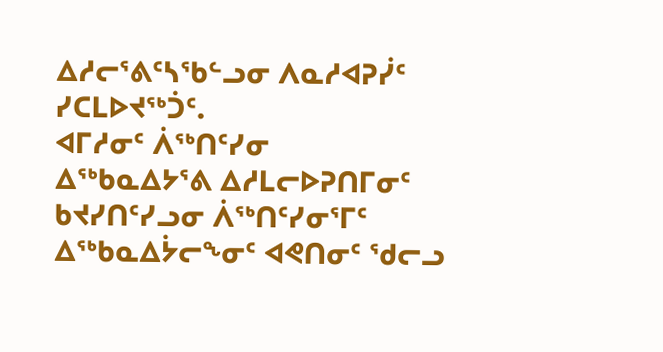ᐃᓱᓕᕐᕕᑦᓴᖃᓪᓗᓂ ᐱᓇᓱᐊᕈᓰᑦ ᓯᑕᒪᐅᔪᖅᑑᑦ.
ᐊᒥᓱᓂᑦ ᐲᖅᑎᑦᓯᓂ
ᐃᖅᑲᓇᐃᔭᕐᕕ ᐃᓱᒪᓕᐅᕈᑎᒥᓂᑦ ᑲᔪᓯᑎᑦᓯᓗᓂ ᐲᖅᑎᑦᓯᓂᕐᒥᑦ ᐃᖅᑲᓇᐃᔮᓕᖕᓂᑦ ᐊᕙᑎᓂᑦ ᖁᓕᓗ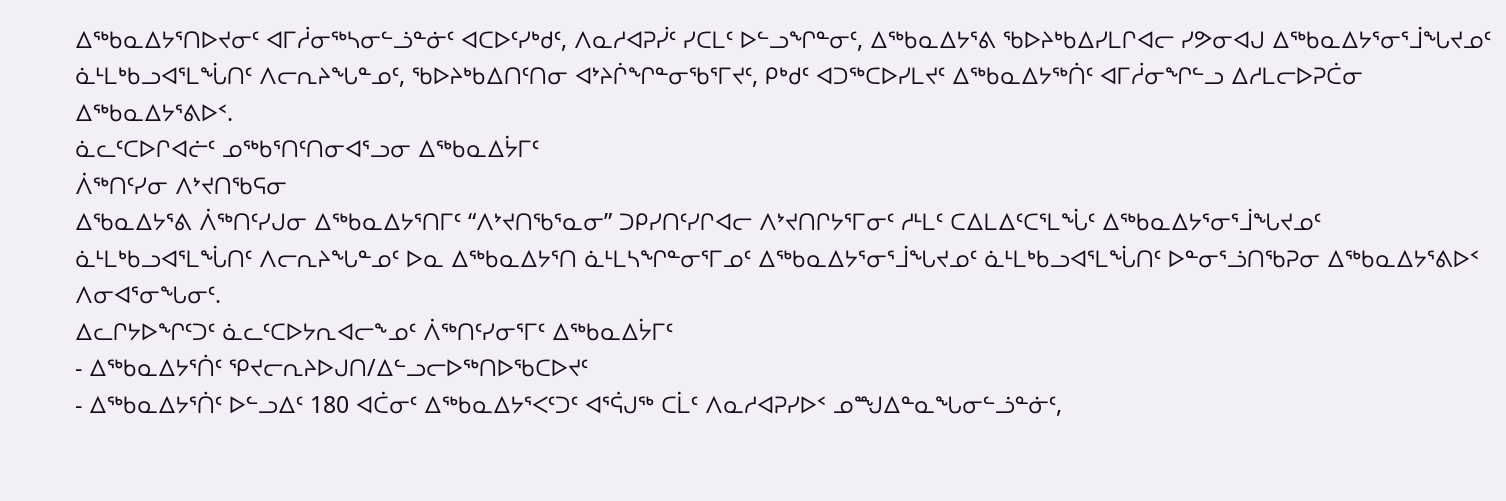ᐃᖅᑲᓇᐃᔭᕐᑎᐅᔪᓂᑦ ᐊᒥᓲᓂᖅᓴᓂᓪᓘᓐᓃᑦ ᐊᑕᐅᑦᓯᒃᑯᑦ, ᐱᓇᓱᐊᕈᓰᑦ ᓯᑕᒪᑦ ᐅᓪᓗᖏᓐᓂᑦ, ᐃᖅᑲᓇᐃᔭᕐᕕ ᖃᐅᔨᒃᑲᐃᓯᒪᒋᐊᓕ ᓯᕗᓂᐊᒍ ᐃᖅᑲᓇᐃᔭᕐᓂᕐᒨᖓᔪᓄᑦ ᓈᒻᒪᒃᑲᓗᐊᕐᒪᖔᑎᑦ ᐱᓕᕆᔨᖓᓐᓄᑦ, ᖃᐅᔨᒃᑲᐃᑎᑦᑎᓂ ᐊᔾᔨᒌᖏᓐᓂᖃᕐᒥᔪᑦ, ᑭᒃᑯᑦ ᐊᑐᖅᑕᐅᓯᒪᔪᑦ ᐃᖅᑲᓇᐃᔭᖅᑏᑦ ᐊᒥᓲᓂᖏᓪᓗ ᐃᓱᒪᓕᐅᕈᑖᓂ ᐃᖅᑲᓇᐃᔭᕐᕕᐅᑉ.
ᓈᓚᑦᑕᐅᒋᐊᓖᑦ ᓄᖅᑲᕐᑎᑦᑎᓂᐊᕐᓗᓂ ᐃᖅᑲᓇᐃᔮᒥᑦ
ᐲᖅᑎᑦᓯᓂ ᐱᔾᔪᑎᖃᕋᓂ
ᐃᖃᓇᐃᔭᕐᕕ ᐲᖅᑎᑦᓯᒍᓂ ᐃᖅᑲᓇᐃᔭᕐᑎᒥᑦ “ᐱᔾᔪᑎᖃᕐᓇᓂ” ᑐᑭᓯᑎᑦᓯᒋᐊᓕ ᐱᔾᔪᑎᒋᔭᕐᒥᓂᑦ ᓱᒻᒪᑦ ᑕᐃᒪᐃᑦᑕᕐᒪᖔᑦ ᐃᖅᑲᓇᐃᔭᕐᓂᕐᒨᖓᔪᓄᑦ ᓈᒻᒪᒃᑲᓗᐊᕐᒪᖔᑎᑦ ᐱᓕᕆᔨᖓᓐᓄᑦ ᐅᓇ ᐃᖅᑲᓇᐃᔭᕐᑎ ᓈᒻᒪᓴᖏᓐᓂᕐᒥᓄᑦ ᐃᖅᑲᓇᐃᔭᕐᓂᕐᒨᖓᔪᓄᑦ ᓈᒻᒪᒃᑲᓗᐊᕐᒪᖔᑎᑦ ᐅᓐᓂᕐᓘᑎᖃᕈᓂ ᐃᖅᑲᓇᐃᔭᕐᕕᐅᑉ ᐱᓂᐊᕐᓂᖓᓂᑦ.
ᐃᓚᒋᔭᐅᖏᑦᑐᑦ ᓈᓚᑦᑕᐅᔭᕆᐊᓕᖕᓄᑦ ᐲᖅᑎᑦᓯᓂᕐᒥᑦ ᐃᖅᑲᓇᐃᔮᒥᑦ
- ᐃᖅᑲᓇᐃᔭᕐᑏᑦ ᕿᔪᓕᕆᔨᐅᒍᑎ/ᐃᓪᓗᓕᐅᖅᑎᐅᖃᑕᐅᔪᑦ
- ᐃᖅᑲᓇᐃᔭᕐᑏᑦ ᐅᓪᓗᐃᑦ 180 ᐊᑖᓂᑦ ᐃᖅᑲᓇᐃᔭᕐᐸᑦᑐᑦ ᐊᕐᕌᒍᖅ ᑕᒫᑦ ᐱᓇᓱᐊᕈᓯᐅᑉ ᓄᙳᐃᓐᓇᖓᓂᓪᓘᓐᓃᑦ,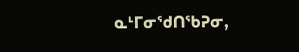ᓇᒻᒥᓂᖁᑎᖃᕈᓂ,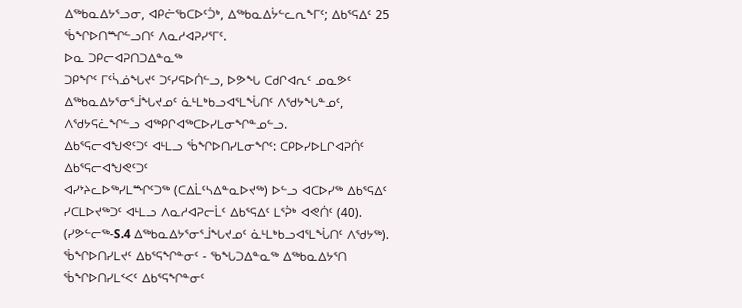ᐃᖅᑲᓇᐃᔭᕐᓗᓂ, ᐊᑭᓖᖃᑕᐅᑦᑑᒃ, ᐃᖅᑲᓇᐃᔮᓪᓚᕆᖕᒥᑦ; ᐃᑲᕐᕋᐃᑦ 25 ᖄᖏᐅᑎᙱᓪᓗᑎᑦ ᐱᓇᓱᐊᕈᓯᕐᒥᑦ.
ᐅᓇ ᑐᑭᓕᐊᕈᑎᑐᐃᓐᓇᖅ
ᑐᑭᖏᑦ ᒥᑦᓵᓅᖓᔪᑦ ᑐᑦᓯᕋᐅᑏᓪᓗ, ᐅᕗᖓ ᑕᑯᒋᐊᕆᑦ ᓄᓇᕗᑦ ᐃᖅᑲᓇᐃᔭᕐᓂᕐᒨᖓᔪᓄᑦ ᓈᒻᒪᒃᑲᓗᐊᕐᒪᖔᑎᑦ ᐱᖁᔭᖓᓐᓄᑦ, ᐱᖁᔭᕋᓛᖏᓪᓗ ᐊᖅᑭᒋᐊᖅᑕᐅᓯᒪᓂᖏᓐᓄᓪᓗ.
ᐃᑲᕐᕋᓕᐊᖑᕙᑦᑐᑦ ᐊᒻᒪᓗ ᖄᖏᐅᑎᓯᒪᓂᖏᑦ: ᑕᑭᐅᓯᐅᒪᒋᐊᕈᑏᑦ
ᐃᑲᕐᕋᓕᐊᖑᕙᑦᑐᑦ
ᐊᓯᔾᔨᓚᐅᖅᓯᒪᙱᑦᑐᖅ (ᑕᐃᒫᑦᓴᐃᓐᓇᐅᔪᖅ) ᐅᓪᓗ ᐊᑕᐅᓯᖅ ᐃᑲᕐᕋᐃᑦ ᓯᑕᒪᐅᔪᖅᑐᑦ ᐊᒻᒪᓗ ᐱᓇᓱᐊᕈᓕᒫᑦ ᐃᑲᕐᕋᐃᑦ ᒪᕐᕉᒃ ᐊᕙᑏᑦ (40). (ᓯᕗᓪᓕᖅ-S.4 ᐃᖅᑲᓇᐃᔭᕐᓂᕐᒨᖓᔪᓄᑦ ᓈᒻᒪᒃᑲᓗᐊᕐᒪᖔᑎᑦ ᐱᖁᔭᖅ).
ᖄᖏᐅᑎᓯᒪᔪᑦ ᐃᑲᕐᕋᖏᓐᓂᑦ - ᖃᖓᑐᐃᓐᓇᖅ ᐃᖅᑲᓇᐃᔭᕐᑎ ᖄᖏᐅᑎᓯᒪᑉᐸᑦ ᐃᑲᕐᕋᖏᓐᓂᑦ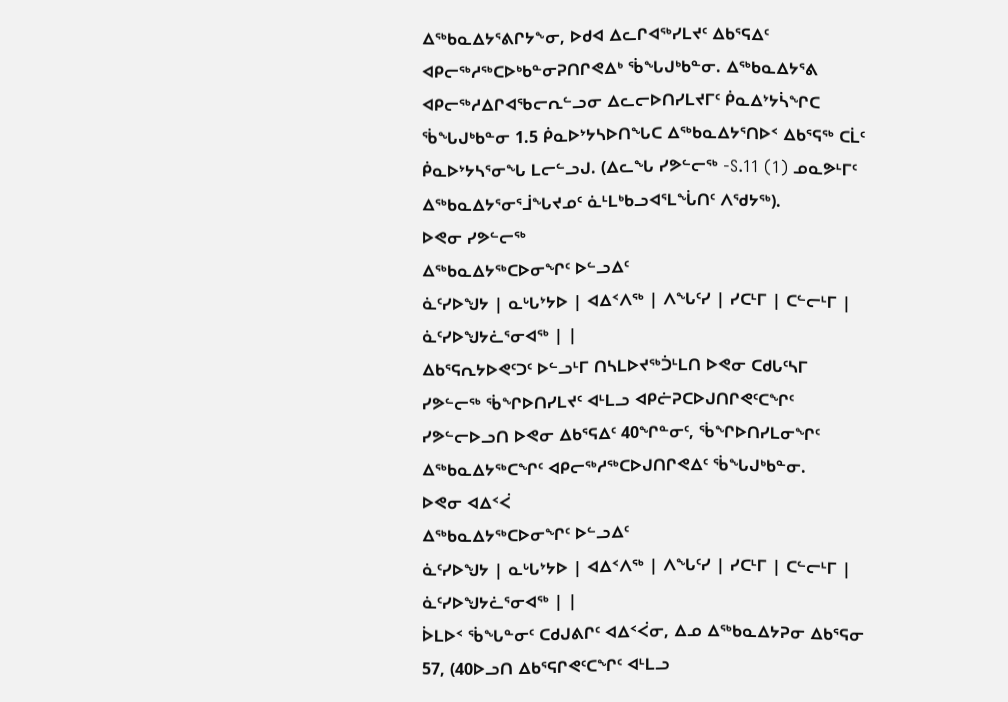ᐃᖅᑲᓇᐃᔭᕐᕕᒋᔭᖕᓂ, ᐅᑯᐊ ᐃᓚᒋᐊᖅᓯᒪᔪᑦ ᐃᑲᕐᕋᐃᑦ ᐊᑭᓕᖅᓱᖅᑕᐅᒃᑲᓐᓂᕈᑎᒋᕙᐃᒃ ᖄᖓᒍᒃᑲᓐᓂ. ᐃᖅᑲᓇᐃᔭᕐᕕ ᐊᑭᓕᖅᓱᐃᒋᐊᖃᓕᕆᓪᓗᓂ ᐃᓚᓕᐅᑎᓯᒪᔪᒥᑦ ᑮᓇᐃᔾᔭᓵᖏᑕ ᖄᖓᒍᒃᑲᓐᓂ 1.5 ᑮᓇᐅᔾᔭᓴᐅᑎᖓᑕ ᐃᖅᑲᓇᐃᔭᕐᑎᐅᑉ ᐃᑲᕐᕋᖅ ᑕᒫᑦ ᑮᓇᐅᔾᔭᓴᕐᓂᖓ ᒪᓕᓪᓗᒍ. (ᐃᓚᖓ ᓯᕗᓪᓕᖅ -S.11 (1) ᓄᓇᕗᒻᒥᑦ ᐃᖅᑲᓇᐃᔭᕐᓂᕐᒨᖓᔪᓄᑦ ᓈᒻᒪᒃᑲᓗᐊᕐᒪᖔᑎᑦ ᐱᖁᔭᖅ).
ᐅᕙᓂ ᓯᕗᓪᓕᖅ
ᐃᖅᑲᓇᐃᔭᖅᑕᐅᓂᖏᑦ ᐅᓪᓗᐃᑦ
ᓈᑦᓯᐅᖑᔭ | ᓇᒡᒐᔾᔭᐅ | ᐊᐃᑉᐱᖅ | ᐱᖓᑦᓯ | ᓯᑕᒻᒥ | ᑕᓪᓕᒻᒥ | ᓈᑦᓯᐅᖑᔭᓛᕐᓂᐊᖅ | |
ᐃᑲᕐᕋᕆᔭᐅᕙᑦᑐᑦ ᐅᓪᓗᒻᒥ ᑎᓴᒪᐅᔪᖅᑑᒻᒪᑎ ᐅᕙᓂ ᑕᑯᒐᑦᓴᒥ ᓯᕗᓪᓕᖅ ᖄᖏᐅᑎᓯᒪᔪᑦ ᐊᒻᒪᓗ ᐊᑭᓖᕈᑕᐅᒍᑎᒋᕙᑦᑕᖏᑦ ᓯᕗᓪᓕᐅᓗᑎ ᐅᕙᓂ ᐃᑲᕐᕋᐃᑦ 40ᖏᓐᓂᑦ, ᖄᖏᐅᑎᓯᒪᓂᖏᑦ ᐃᖅᑲᓇᐃᔭᖅᑕᖏᑦ ᐊᑭᓕᖅᓱᖅᑕᐅᒍᑎᒋᕙᐃᑦ ᖄᖓᒍᒃᑲᓐᓂ.
ᐅᕙᓂ ᐊᐃᑉᐹ
ᐃᖅᑲᓇᐃᔭᖅᑕᐅᓂᖏᑦ ᐅᓪᓗᐃᑦ
ᓈᑦᓯᐅᖑᔭ | ᓇᒡᒐᔾᔭᐅ | ᐊᐃᑉᐱᖅ | ᐱᖓᑦᓯ | ᓯᑕᒻᒥ | ᑕᓪᓕᒻᒥ | ᓈᑦᓯᐅᖑᔭᓛᕐᓂᐊᖅ | |
ᐆᒪᐅᑉ ᖄᖓᓐᓂᑦ ᑕᑯᒍᕕᒋᑦ ᐊᐃᑉᐹᓂ, ᐃᓄ ᐃᖅᑲᓇᐃᔭᕈᓂ ᐃᑲᕐᕋᓂ 57, (40ᐅᓗᑎ ᐃᑲᕐᕋᒋᕙᑦᑕᖏᑦ ᐊᒻᒪᓗ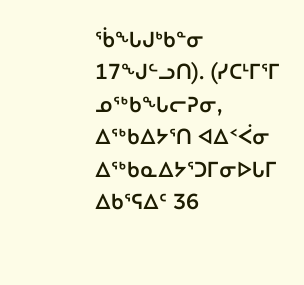ᖄᖓᒍᒃᑲᓐᓂ 17ᖑᓪᓗᑎ). (ᓯᑕᒻᒥᕐᒥ ᓄᖅᑲᖓᓕᕈᓂ, ᐃᖅᑲᐃᔭᕐᑎ ᐊᐃᑉᐹᓂ ᐃᖅᑲᓇᐃᔭᕐᑐᒥᓂᐅᒐᒥ ᐃᑲᕐᕋᐃᑦ 36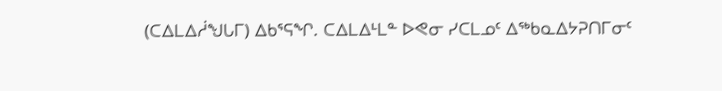(ᑕᐃᒪᐃᓲᖑᒐᒥ) ᐃᑲᕐᕋᖏ. ᑕᐃᒪᐃᒻᒪᓐ ᐅᕙᓂ ᓯᑕᒪᓄᑦ ᐃᖅᑲᓇᐃᔭᕈᑎᒥᓂᑦ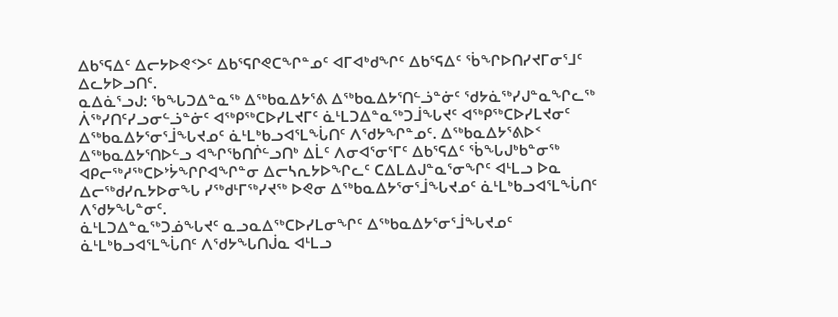ᐃᑲᕐᕋᐃᑦ ᐃᓕᔭᐅᕙᑉᐳᑦ ᐃᑲᕐᕋᒋᕙᑕᖏᓐᓄᑦ ᐊᒥᐊᒃᑯᖏᑦ ᐃᑲᕐᕋᐃᑦ ᖄᖏᐅᑎᓯᔪᒥᓂᕐᒧᑦ ᐃᓚᔭᐅᓗᑎᑦ.
ᓇᐃᓈᕐᓗᒍ: ᖃᖓᑐᐃᓐᓇᖅ ᐃᖅᑲᓇᐃᔭᕐᕕ ᐃᖅᑲᓇᐃᔭᕐᑎᓪᓘᓐᓃᑦ ᖁᔭᓈᖅᓯᒍᓐᓇᖏᓚᖅ ᐲᖅᓯᑎᑦᓯᓗᓂᓪᓘᓐᓃᑦ ᐊᖅᑭᖅᑕᐅᓯᒪᔪᒥᑦ ᓈᒻᒪᑐᐃᓐᓇᖅᑐᒨᖓᔪᑦ ᐊᖅᑭᖅᑕᐅᓯᒪᔪᓂᑦ ᐃᖅᑲᓇᐃᔭᕐᓂᕐᒨᖓᔪᓄᑦ ᓈᒻᒪᒃᑲᓗᐊᕐᒪᖔᑎᑦ ᐱᖁᔭᖏᓐᓄᑦ. ᐃᖅᑲᓇᐃᔭᕐᕕᐅᑉ ᐃᖅᑲᓇᐃᔭᕐᑎᐅᓪᓗ ᐊᖏᖃᑎᒌᓪᓗᑎᒃ ᐃᒫᑦ ᐱᓂᐊᕐᓂᕐᒥᑦ ᐃᑲᕐᕋᐃᑦ ᖄᖓᒍᒃᑲᓐᓂᖅ ᐊᑭᓕᖅᓱᖅᑕᐅᔾᔮᖏᒋᐊᖏᓐᓂ ᐃᓕᓴᕆᔭᐅᖏᓚᑦ ᑕᐃᒪᐃᒍᓐᓇᕐᓂᖏᑦ ᐊᒻᒪᓗ ᐅᓇ ᐃᓕᖅᑯᓯᕆᔭᐅᓂᖓ ᓯᖅᑯᒻᒥᖅᓯᔪᖅ ᐅᕙᓂ ᐃᖅᑲᓇᐃᔭᕐᓂᕐᒨᖓᔪᓄᑦ ᓈᒻᒪᒃᑲᓗᐊᕐᒪᖔᑎᑦ ᐱᖁᔭᖓᓐᓂᑦ.
ᓈᒻᒪᑐᐃᓐᓇᖅᑐᓅᖓᔪᑦ ᓇᓗᓇᐃᖅᑕᐅᓯᒪᓂᖏᑦ ᐃᖅᑲᓇᐃᔭᕐᓂᕐᒨᖓᔪᓄᑦ ᓈᒻᒪᒃᑲᓗᐊᕐᒪᖔᑎᑦ ᐱᖁᔭᖓᑎᒎᓇ ᐊᒻᒪᓗ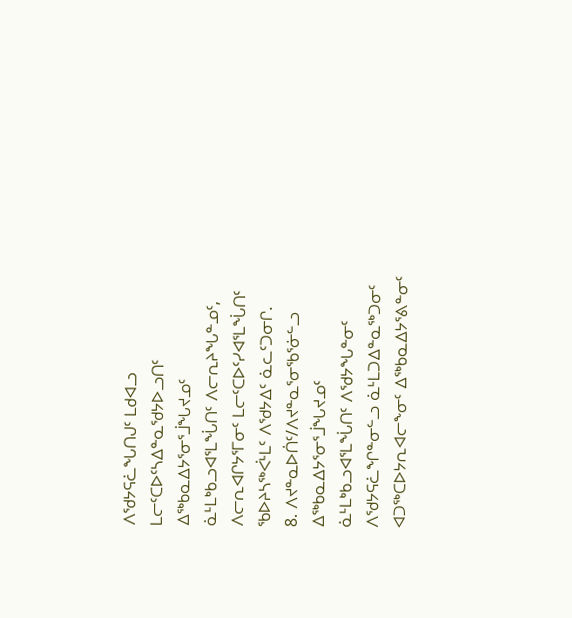ᐱᖁᔭᕋᓛᖓᑎᒍᑦ ᒪᑯᐊᓗ ᒪᓕᑦᑕᐅᑦᓴᐃᓐᓇᖁᔭᐅᓗᑎᑦ ᐃᖅᑲᓇᐃᔭᕐᓂᕐᒨᖓᔪᓄᑦ ᓈᒻᒪᒃᑲᓗᐊᕐᒪᖔᑎᑦ ᐱᓕᕆᔨᖓᓐᓄᑦ, ᐱᓕᕆᐊᒋᔭᕐᒥᓂᑦ ᒪᓕᑦᑕᐅᑦᓯᐊᕐᒪᖔᑎᑦ ᖃᐅᔨᓴᖅᐹᒻᒪᑦ ᐱᖁᔭᐃᑦ ᓈᓚᑦᑐᓂᒋ.
8. ᐱᔪᓐᓇᐅᑏᑦ/ᐱᔪᓐᓇᕐᓂᖃᕐᓃᓪᓗ
ᐃᖅᑲᓇᐃᔭᕐᓂᕐᒨᖓᔪᓄᑦ ᓈᒻᒪᒃᑲᓗᐊᕐᒪᖔᑎᑦ ᐱᖁᔭᖓᓐᓂᑦ ᐱᖁᔭᕋᓛᖏᓐᓂᓪᓗ ᓈᒻᒪᑐᐃᓐᓇᖅᑐᓂᑦ ᐊᑐᖅᑕᐅᔭᕆᐊᓕᖕᓂᑦ ᐃᖅᑲᓇᐃᔭᕐᕕᓐᓂᑦ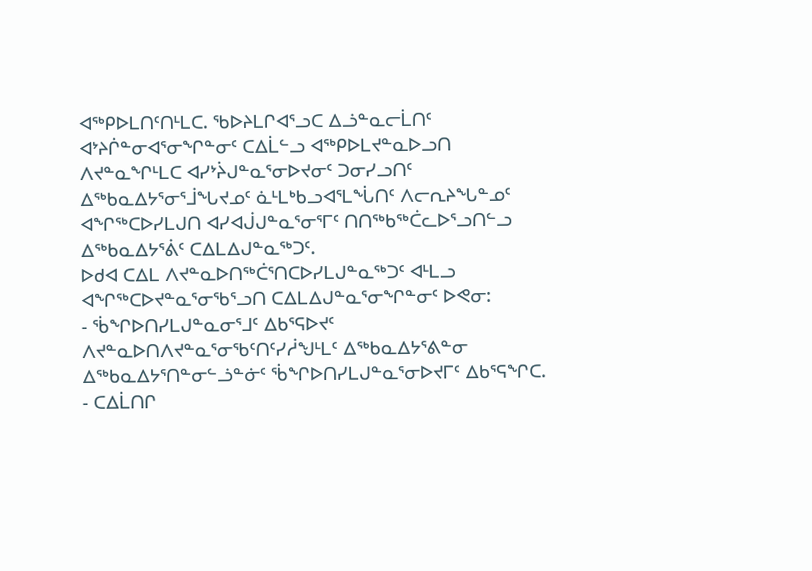ᐊᖅᑭᐅᒪᑎᑦᑎᒻᒪᑕ. ᖃᐅᔨᒪᒋᐊᕐᓗᑕ ᐃᓘᓐᓇᓕᒫᑎᑦ ᐊᔾᔨᒌᓐᓂᐊᕐᓂᖏᓐᓂᑦ ᑕᐃᒫᓪᓗ ᐊᖅᑭᐅᒪᔪᓐᓇᐅᓗᑎ ᐱᔪᓐᓇᖏᒻᒪᑕ ᐊᓯᔾᔩᒍᓐᓇᕐᓂᐅᔪᓂᑦ ᑐᓂᓯᓗᑎᑦ ᐃᖅᑲᓇᐃᔭᕐᓂᕐᒨᖓᔪᓄᑦ ᓈᒻᒪᒃᑲᓗᐊᕐᒪᖔᑎᑦ ᐱᓕᕆᔨᖓᓐᓄᑦ ᐊᖏᖅᑕᐅᓯᒪᒍᑎ ᐊᓯᐊᒎᒍᓐᓇᕐᓂᕐᒥᑦ ᑎᑎᖅᑲᖅᑖᓚᐅᕐᓗᑎᓪᓗ ᐃᖅᑲᓇᐃᔭᕐᕖᑦ ᑕᐃᒪᐃᒍᓐᓇᖅᑐᑦ.
ᐅᑯᐊ ᑕᐃᒪ ᐱᔪᓐᓇᐅᑎᖅᑖᕐᑎᑕᐅᓯᒪᒍᓐᓇᖅᑐᑦ ᐊᒻᒪᓗ ᐊᖏᖅᑕᐅᔪᓐᓇᕐᓂᖃᕐᓗᑎ ᑕᐃᒪᐃᒍᓐᓇᕐᓂᖏᓐᓂᑦ ᐅᕙᓂ:
- ᖄᖏᐅᑎᓯᒪᒍᓐᓇᓂᕐᒧᑦ ᐃᑲᕐᕋᐅᔪᑦ ᐱᔪᓐᓇᐅᑎᐱᔪᓐᓇᕐᓂᖃᑦᑎᑦᓯᓲᖑᒻᒪᑦ ᐃᖅᑲᓇᐃᔭᕐᕕᓐᓂ ᐃᖅᑲᓇᐃᔭᕐᑎᓐᓂᓪᓘᓐᓃᑦ ᖄᖏᐅᑎᓯᒪᒍᓐᓇᕐᓂᐅᔪᒥᑦ ᐃᑲᕐᕋᖏᑕ.
- ᑕᐃᒫᑎᒋ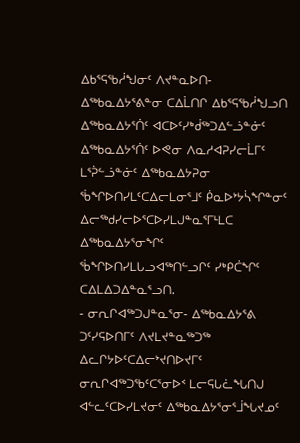ᐃᑲᕐᕋᖃᓲᖑᓂᑦ ᐱᔪᓐᓇᐅᑎ- ᐃᖅᑲᓇᐃᔭᕐᕕᓐᓂ ᑕᐃᒫᑎᒋ ᐃᑲᕐᕋᖃᓲᖑᓗᑎ ᐃᖅᑲᓇᐃᔭᕐᑏᑦ ᐊᑕᐅᑦᓯᒃᑰᖅᑐᐃᓪᓘᓐᓃᑦ ᐃᖅᑲᓇᐃᔭᕐᑏᑦ ᐅᕙᓂ ᐱᓇᓱᐊᕈᓯᓕᒫᒥᑦ ᒪᕐᕉᓪᓘᓐᓃᑦ ᐃᖅᑲᓇᐃᔭᕈᓂ ᖄᖏᐅᑎᓯᒪᑦᑕᐃᓕᒪᓂᕐᒧᑦ ᑮᓇᐅᔾᔭᓵᖏᓐᓂᑦ ᐃᓕᖅᑯᓯᓕᐅᕐᑕᐅᓯᒪᒍᓐᓇᕐᒥᒻᒪᑕ ᐃᖅᑲᓇᐃᔭᕐᓂᖏᑦ ᖄᖏᐅᑎᓯᒪᒐᓗᐊᖅᑎᓪᓗᒋᑦ ᓯᒃᑭᑖᖏᑦ ᑕᐃᒪᐃᑐᐃᓐᓇᕐᓗᑎ.
- ᓂᕆᒋᐊᖅᑐᒍᓐᓇᕐᓂ- ᐃᖅᑲᓇᐃᔭᕐᕕ ᑐᑦᓯᕋᐅᑎᒥᑦ ᐱᔪᒪᔪᓐᓇᖅᑐᖅ ᐃᓚᒋᔭᐅᑦᑕᐃᓕᔾᔪᑎᐅᔪᒥᑦ ᓂᕆᒋᐊᖅᑐᖃᑦᑕᕐᓂᐅᑉ ᒪᓕᕋᒐᓛᖓᑎᒍ ᐊᓪᓚᑦᑕᐅᓯᒪᔪᓂᑦ ᐃᖅᑲᓇᐃᔭᕐᓂᕐᒨᖓᔪᓄᑦ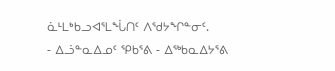ᓈᒻᒪᒃᑲᓗᐊᕐᒪᖔᑎᑦ ᐱᖁᔭᖏᓐᓂᑦ.
- ᐃᓘᓐᓇᐃᓄᑦ ᕿᑲᕐᕕ - ᐃᖅᑲᓇᐃᔭᕐᕕ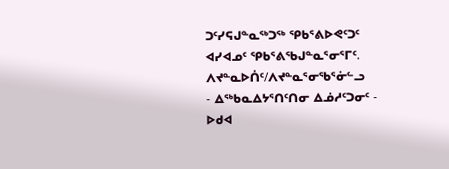ᑐᑦᓯᕋᒍᓐᓇᖅᑐᖅ ᕿᑲᕐᕕᐅᕙᑦᑐᑦ ᐊᓯᐊᓄᑦ ᕿᑲᕐᕕᖃᒍᓐᓇᕐᓂᕐᒥᑦ.
ᐱᔪᓐᓇᐅᑏᑦ/ᐱᔪᓐᓇᕐᓂᖃᕐᓃᓪᓗ
- ᐃᖅᑲᓇᐃᔭᕐᑎᑦᑎᓂ ᐃᓅᓱᑦᑐᓂᑦ - ᐅᑯᐊ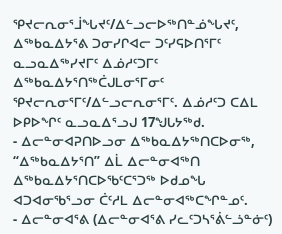ᕿᔪᓕᕆᓂᕐᒨᖓᔪᑦ/ᐃᓪᓗᓕᐅᖅᑎᓐᓅᖓᔪᑦ, ᐃᖅᑲᓇᐃᔭᕐᕕ ᑐᓂᓯᒋᐊᓕ ᑐᑦᓯᕋᐅᑎᕐᒥᑦ ᓇᓗᓇᐃᖅᓯᔪᒥᑦ ᐃᓅᓱᑦᑐᒥᑦ ᐃᖅᑲᓇᐃᔭᕐᑎᖅᑖᒍᒪᓂᕐᒥᓂᑦ ᕿᔪᓕᕆᓂᕐᒥᑦ/ᐃᓪᓗᓕᕆᓂᕐᒥᑦ. ᐃᓅᓱᑦᑐ ᑕᐃᒪ ᐅᑭᐅᖏᑦ ᓇᓗᓇᐃᕐᓗᒍ 17ᖑᒐᔭᖅᑯ.
- ᐃᓕᓐᓂᐊᕈᑎᐅᓗᓂ ᐃᖅᑲᓇᐃᔭᖅᑎᑕᐅᓂᖅ, “ᐃᖅᑲᓇᐃᔭᕐᑎ” ᐃᒫ ᐃᓕᓐᓂᐊᖅᑎ ᐃᖅᑲᓇᐃᔭᕐᑎᑕᐅᖃᑦᑕᕐᑐᖅ ᐅᑯᓄᖓ ᐊᑐᐊᓂᖃᕐᓗᓂ ᑖᑦᓱᒪ ᐃᓕᓐᓂᐊᖅᑕᖏᓐᓄᑦ.
- ᐃᓕᓐᓂᐊᕐᕕ (ᐃᓕᓐᓂᐊᕐᕕ ᓯᓚᑦᑐᓴᕐᕖᓪᓘᓐᓃᑦ)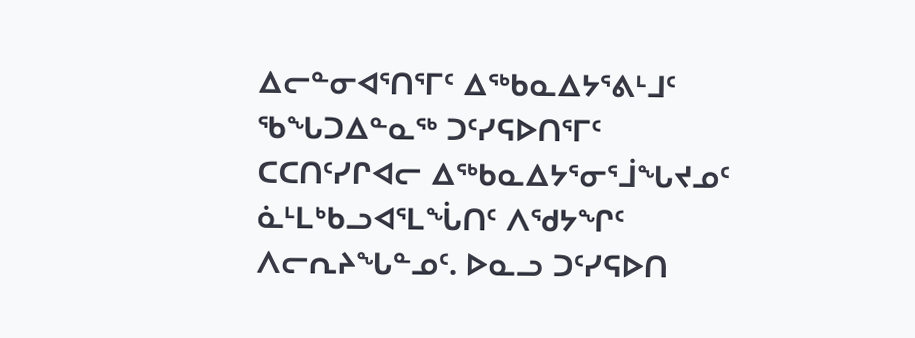ᐃᓕᓐᓂᐊᕐᑎᕐᒥᑦ ᐃᖅᑲᓇᐃᔭᕐᕕᒻᒧᑦ ᖃᖓᑐᐃᓐᓇᖅ ᑐᑦᓯᕋᐅᑎᕐᒥᑦ ᑕᑕᑎᑦᓯᒋᐊᓕ ᐃᖅᑲᓇᐃᔭᕐᓂᕐᒨᖓᔪᓄᑦ ᓈᒻᒪᒃᑲᓗᐊᕐᒪᖔᑎᑦ ᐱᖁᔭᖏᑦ ᐱᓕᕆᔨᖓᓐᓄᑦ. ᐅᓇᓗ ᑐᑦᓯᕋᐅᑎ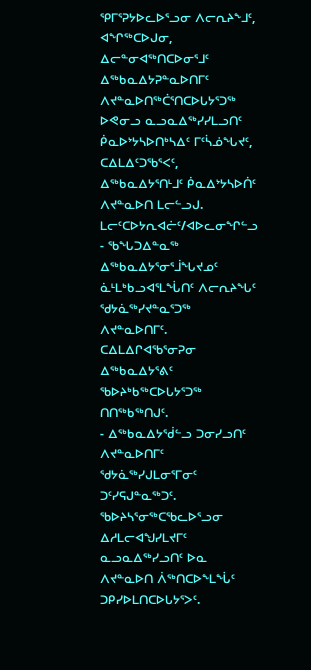ᕿᒥᕐᕈᔭᐅᓚᐅᕐᓗᓂ ᐱᓕᕆᔨᖕᒧᑦ, ᐊᖏᖅᑕᐅᒍᓂ, ᐃᓕᓐᓂᐊᖅᑎᑕᐅᓂᕐᒧᑦ ᐃᖅᑲᓇᐃᔭᕈᓐᓇᐅᑎᒥᑦ ᐱᔪᓐᓇᐅᑎᖅᑖᕐᑎᑕᐅᒐᔭᕐᑐᖅ ᐅᕙᓂᓗ ᓇᓗᓇᐃᖅᓯᓯᒪᓗᑎᑦ ᑮᓇᐅᔾᔭᓴᐅᑎᒃᓴᐃᑦ ᒥᑦᓵᓅᖓᔪᑦ, ᑕᐃᒪᐃᑦᑐᖃᕐᐸᑦ, ᐃᖅᑲᓇᐃᔭᕐᑎᒻᒧᑦ ᑮᓇᐃᔾᔭᓴᐅᑏᑦ ᐱᔪᓐᓇᐅᑎ ᒪᓕᓪᓗᒍ.
ᒪᓕᑦᑕᐅᔭᕆᐊᓖᑦ/ᐊᐅᓚᓂᖏᓪᓗ
- ᖃᖓᑐᐃᓐᓇᖅ ᐃᖅᑲᓇᐃᔭᕐᓂᕐᒨᖓᔪᓄᑦ ᓈᒻᒪᒃᑲᓗᐊᕐᒪᖔᑎᑦ ᐱᓕᕆᔨᖓᑦ ᖁᔭᓈᖅᓯᔪᓐᓇᕐᑐᖅ ᐱᔪᓐᓇᐅᑎᒥᑦ. ᑕᐃᒪᐃᒋᐊᖃᕐᓂᕈᓂ ᐃᖅᑲᓇᐃᔭᕐᕕᑦ ᖃᐅᔨᒃᑲᖅᑕᐅᒐᔭᕐᑐᖅ ᑎᑎᖅᑲᖅᑎᒍᑦ.
- ᐃᖅᑲᓇᐃᔭᕐᑰᓪᓗ ᑐᓂᓯᓗᑎᑦ ᐱᔪᓐᓇᐅᑎᒥᑦ ᖁᔭᓈᖅᓯᒍᒪᓂᕐᒥᓂᑦ ᑐᑦᓯᕋᒍᓐᓇᖅᑐᑦ. ᖃᐅᔨᓴᕐᓂᖅᑕᖃᓚᐅᕐᓗᓂ ᐃᓱᒪᓕᐊᖑᓯᒪᔪᒥᑦ ᓇᓗᓇᐃᖅᓯᓗᑎᑦ ᐅᓇ ᐱᔪᓐᓇᐅᑎ ᐲᖅᑎᑕᐅᖕᒪᖔᑦ ᑐᑭᓯᐅᒪᑎᑕᐅᒐᔭᕐᐳᑦ.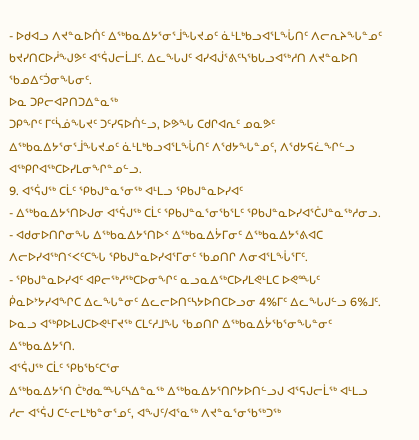- ᐅᑯᐊᓗ ᐱᔪᓐᓇᐅᑏᑦ ᐃᖅᑲᓇᐃᔭᕐᓂᕐᒨᖓᔪᓄᑦ ᓈᒻᒪᒃᑲᓗᐊᕐᒪᖔᑎᑦ ᐱᓕᕆᔨᖓᓐᓄᑦ ᑲᔪᓯᑎᑕᐅᓲᖑᕗᑦ ᐊᕐᕌᒍᓕᒫᒧᑦ. ᐃᓚᖓᒍᑦ ᐊᓯᐊᒎᕐᕕᑦᓴᖃᒐᓗᐊᖅᓱᑎ ᐱᔪᓐᓇᐅᑎ ᖃᓄᐃᑦᑑᓂᖓᓂᑦ.
ᐅᓇ ᑐᑭᓕᐊᕈᑎᑐᐃᓐᓇᖅ
ᑐᑭᖏᑦ ᒥᑦᓵᓅᖓᔪᑦ ᑐᑦᓯᕋᐅᑏᓪᓗ, ᐅᕗᖓ ᑕᑯᒋᐊᕆᑦ ᓄᓇᕗᑦ ᐃᖅᑲᓇᐃᔭᕐᓂᕐᒨᖓᔪᓄᑦ ᓈᒻᒪᒃᑲᓗᐊᕐᒪᖔᑎᑦ ᐱᖁᔭᖓᓐᓄᑦ, ᐱᖁᔭᕋᓛᖏᓪᓗ ᐊᖅᑭᒋᐊᖅᑕᐅᓯᒪᓂᖏᓐᓄᓪᓗ.
9. ᐊᕐᕌᒍᖅ ᑕᒫᑦ ᕿᑲᒍᓐᓇᕐᓂᖅ ᐊᒻᒪᓗ ᕿᑲᒍᓐᓇᐅᓯᐊᑦ
- ᐃᖅᑲᓇᐃᔭᕐᑎᐅᒍᓂ ᐊᕐᕌᒍᖅ ᑕᒫᑦ ᕿᑲᒍᓐᓇᕐᓂᖃᕐᒪᑦ ᕿᑲᒍᓐᓇᐅᓯᐊᕐᑖᒍᓐᓇᖅᓱᓂᓗ.
- ᐊᑯᓂᐅᑎᒋᓂᖓ ᐃᖅᑲᓇᐃᔭᕐᑎᐅᑉ ᐃᖅᑲᓇᐃᔮᒥᓂᑦ ᐃᖅᑲᓇᐃᔭᕐᕕᐊᑕ ᐱᓕᐅᓯᐊᖅᑎᑉᐸᑦᑕᖓ ᕿᑲᒍᓐᓇᐅᓯᐊᕐᒥᓂᑦ ᖃᓄᑎᒋ ᐱᓂᐊᕐᒪᖔᕐᒥᑦ.
- ᕿᑲᒍᓐᓇᐅᓯᐊᑦ ᐊᑭᓕᖅᓱᖅᑕᐅᓂᖏᑦ ᓇᓗᓇᐃᖅᑕᐅᓯᒪᕙᒻᒪᑕ ᐅᕙᙵᑦ ᑮᓇᐅᔾᔭᓯᐊᖏᑕ ᐃᓚᖓᓐᓂᑦ ᐃᓚᓕᐅᑎᑦᓴᔭᐅᑎᑕᐅᓗᓂ 4%ᒥᑦ ᐃᓚᖓᒍᓪᓗ 6%ᒧᑦ. ᐅᓇᓗ ᐊᖅᑭᐅᒪᒍᑕᐅᕙᒻᒥᔪᖅ ᑕᒪᑦᓱᒧᖓ ᖃᓄᑎᒋ ᐃᖅᑲᓇᐃᔮᖃᕐᓂᖓᓐᓂᑦ ᐃᖅᑲᓇᐃᔭᕐᑎ.
ᐊᕐᕌᒍᖅ ᑕᒫᑦ ᕿᑲᖃᑦᑕᕐᓂ
ᐃᖅᑲᓇᐃᔭᕐᑎ ᑖᒃᑯᓇᙵᑦᓴᐃᓐᓇᖅ ᐃᖅᑲᓇᐃᔭᕐᑎᒋᔭᐅᑎᓪᓗᒍ ᐊᕐᕋᒍᓕᒫᖅ ᐊᒻᒪᓗ ᓱᓕ ᐊᕐᕌᒍ ᑕᓪᓕᒪᒃᑲᓐᓂᕐᓄᑦ, ᐊᖑᑦ/ᐊᕐᓇᖅ ᐱᔪᓐᓇᕐᓂᖃᖅᑐᖅ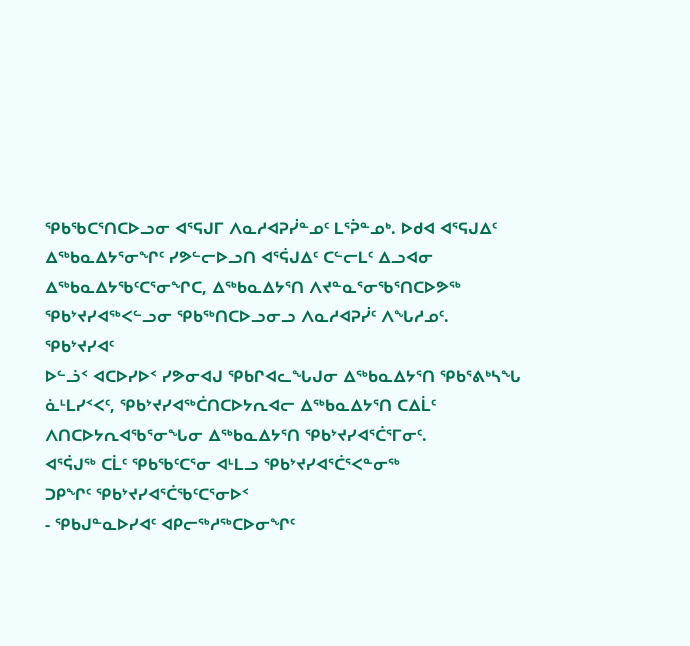ᕿᑲᖃᑕᕐᑎᑕᐅᓗᓂ ᐊᕐᕋᒍᒥ ᐱᓇᓱᐊᕈᓰᓐᓄᑦ ᒪᕐᕉᓐᓄᒃ. ᐅᑯᐊ ᐊᕐᕋᒍᐃᑦ ᐃᖅᑲᓇᐃᔭᕐᓂᖏᑦ ᓯᕗᓪᓕᐅᓗᑎ ᐊᕐᕌᒍᐃᑦ ᑕᓪᓕᒪᑦ ᐃᓗᐊᓂ ᐃᖅᑲᓇᐃᔭᖃᑦᑕᕐᓂᖏᑕ, ᐃᖅᑲᓇᐃᔭᕐᑎ ᐱᔪᓐᓇᕐᓂᖃᕐᑎᑕᐅᕗᖅ ᕿᑲᔾᔪᓯᐊᖅᐸᓪᓗᓂ ᕿᑲᖅᑎᑕᐅᓗᓂᓗ ᐱᓇᓱᐊᕈᓰᑦ ᐱᖓᓱᓄᑦ.
ᕿᑲᔾᔪᓯᐊᑦ
ᐅᓪᓘᑉ ᐊᑕᐅᓯᐅᑉ ᓯᕗᓂᐊᒍ ᕿᑲᒋᐊᓚᖓᒍᓂ ᐃᖅᑲᓇᐃᔭᕐᑎ ᕿᑲᕐᕕᒃᓴᖓ ᓈᒻᒪᓯᑉᐸᑦ, ᕿᑲᔾᔪᓯᐊᖅᑖᑎᑕᐅᔭᕆᐊᓕ ᐃᖅᑲᓇᐃᔭᕐᑎ ᑕᐃᒫᑦ ᐱᑎᑕᐅᔭᕆᐊᖃᕐᓂᖓᓂ ᐃᖅᑲᓇᐃᔭᕐᑎ ᕿᑲᔾᔪᓯᐊᕐᑖᕐᒥᓂᑦ.
ᐊᕐᕌᒍᖅ ᑕᒫᑦ ᕿᑲᖃᑦᑕᕐᓂ ᐊᒻᒪᓗ ᕿᑲᔾᔪᓯᐊᕐᑖᕐᐸᓐᓂᖅ
ᑐᑭᖏᑦ ᕿᑲᔾᔪᓯᐊᕐᑖᖃᑦᑕᕐᓂᐅᑉ
- ᕿᑲᒍᓐᓇᐅᓯᐊᑦ ᐊᑭᓕᖅᓱᖅᑕᐅᓂᖏᑦ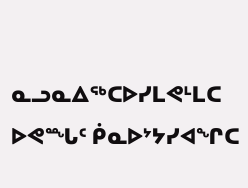ᓇᓗᓇᐃᖅᑕᐅᓯᒪᕙᒻᒪᑕ ᐅᕙᙵᑦ ᑮᓇᐅᔾᔭᓯᐊᖏᑕ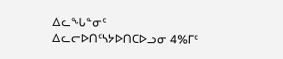ᐃᓚᖓᓐᓂᑦ ᐃᓚᓕᐅᑎᑦᓴᔭᐅᑎᑕᐅᓗᓂ 4%ᒥᑦ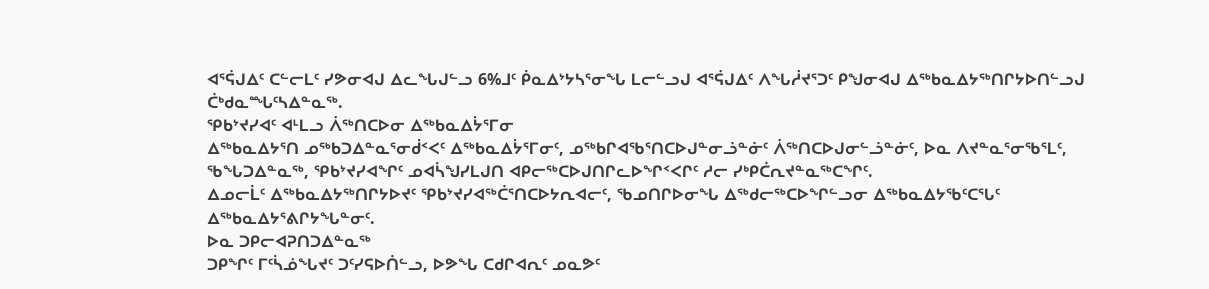ᐊᕐᕌᒍᐃᑦ ᑕᓪᓕᒪᑦ ᓯᕗᓂᐊᒍ ᐃᓚᖓᒍᓪᓗ 6%ᒧᑦ ᑮᓇᐃᔾᔭᓴᕐᓂᖓ ᒪᓕᓪᓗᒍ ᐊᕐᕌᒍᐃᑦ ᐱᖓᓲᔪᕐᑐᑦ ᑭᖑᓂᐊᒍ ᐃᖅᑲᓇᐃᔭᖅᑎᒋᔭᐅᑎᓪᓗᒍ ᑖᒃᑯᓇᙵᑦᓴᐃᓐᓇᖅ.
ᕿᑲᔾᔪᓯᐊᑦ ᐊᒻᒪᓗ ᐲᖅᑎᑕᐅᓂ ᐃᖅᑲᓇᐃᔮᕐᒥᓂ
ᐃᖅᑲᓇᐃᔭᕐᑎ ᓄᖅᑲᑐᐃᓐᓇᕐᓂᑰᑉᐸᑦ ᐃᖅᑲᓇᐃᔮᕐᒥᓂᑦ, ᓄᖅᑲᒋᐊᖃᕐᑎᑕᐅᒍᓐᓂᓘᓐᓃᑦ ᐲᖅᑎᑕᐅᒍᓂᓪᓘᓐᓃᑦ, ᐅᓇ ᐱᔪᓐᓇᕐᓂᖃᕐᒪᑦ, ᖃᖓᑐᐃᓐᓇᖅ, ᕿᑲᔾᔪᓯᐊᖏᑦ ᓄᐊᓵᖑᓯᒪᒍᑎ ᐊᑭᓕᖅᑕᐅᒍᑎᒋᓚᐅᖏᑉᐸᒋᑦ ᓱᓕ ᓯᒃᑭᑖᕆᔪᓐᓇᖅᑕᖏᑦ.
ᐃᓄᓕᒫᑦ ᐃᖅᑲᓇᐃᔭᖅᑎᒋᔭᐅᔪᑦ ᕿᑲᔾᔪᓯᐊᖅᑖᕐᑎᑕᐅᔭᕆᐊᓕᑦ, ᖃᓄᑎᒋᐅᓂᖓ ᐃᖅᑯᓕᖅᑕᐅᖏᓪᓗᓂ ᐃᖅᑲᓇᐃᔭᖃᑦᑕᕐᒐᑦ ᐃᖅᑲᓇᐃᔭᕐᕕᒋᔭᖓᓐᓂᑦ.
ᐅᓇ ᑐᑭᓕᐊᕈᑎᑐᐃᓐᓇᖅ
ᑐᑭᖏᑦ ᒥᑦᓵᓅᖓᔪᑦ ᑐᑦᓯᕋᐅᑏᓪᓗ, ᐅᕗᖓ ᑕᑯᒋᐊᕆᑦ ᓄᓇᕗᑦ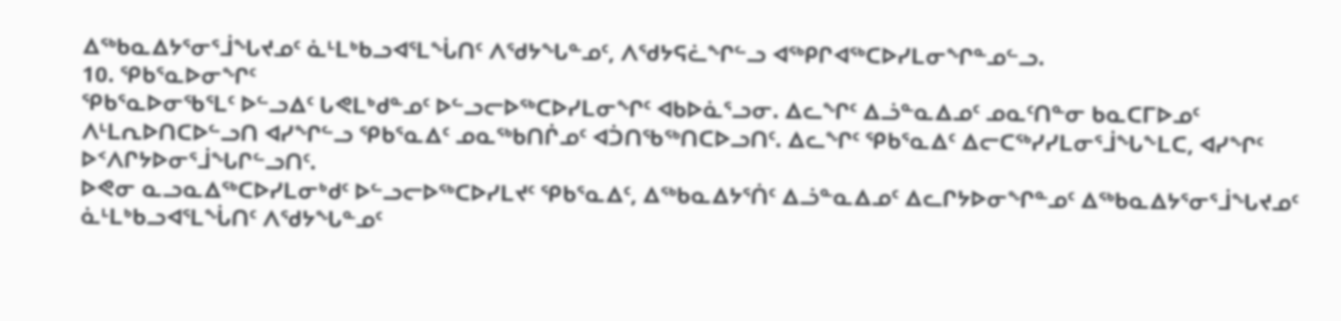ᐃᖅᑲᓇᐃᔭᕐᓂᕐᒨᖓᔪᓄᑦ ᓈᒻᒪᒃᑲᓗᐊᕐᒪᖔᑎᑦ ᐱᖁᔭᖓᓐᓄᑦ, ᐱᖁᔭᕋᓛᖏᓪᓗ ᐊᖅᑭᒋᐊᖅᑕᐅᓯᒪᓂᖏᓐᓄᓪᓗ.
10. ᕿᑲᕐᓇᐅᓂᖏᑦ
ᕿᑲᕐᓇᐅᓂᖃᕐᒪᑦ ᐅᓪᓗᐃᑦ ᒐᕙᒪᒃᑯᓐᓄᑦ ᐅᓪᓗᓕᐅᖅᑕᐅᓯᒪᓂᖏᑦ ᐊᑲᐅᓈᕐᓗᓂ. ᐃᓚᖏᑦ ᐃᓘᓐᓇᐃᓄᑦ ᓄᓇᑦᑎᓐᓂ ᑲᓇᑕᒥᐅᓄᑦ ᐱᒻᒪᕆᐅᑎᑕᐅᓪᓗᑎ ᐊᓯᖏᓪᓗ ᕿᑲᕐᓇᐃᑦ ᓄᓇᖅᑲᑎᒌᓄᑦ ᐊᑑᑎᖃᖅᑎᑕᐅᓗᑎᑦ. ᐃᓚᖏᑦ ᕿᑲᕐᓇᐃᑦ ᐃᓕᑕᖅᓯᓯᒪᓂᕐᒨᖓᖕᒪᑕ, ᐊᓯᖏᑦ ᐅᑉᐱᒋᔭᐅᓂᕐᒨᖓᒋᓪᓗᑎᑦ.
ᐅᕙᓂ ᓇᓗᓇᐃᖅᑕᐅᓯᒪᓂᒃᑯᑦ ᐅᓪᓗᓕᐅᖅᑕᐅᓯᒪᔪᑦ ᕿᑲᕐᓇᐃᑦ, ᐃᖅᑲᓇᐃᔭᕐᑏᑦ ᐃᓘᓐᓇᐃᓄᑦ ᐃᓚᒋᔭᐅᓂᖏᓐᓄᑦ ᐃᖅᑲᓇᐃᔭᕐᓂᕐᒨᖓᔪᓄᑦ ᓈᒻᒪᒃᑲᓗᐊᕐᒪᖔᑎᑦ ᐱᖁᔭᖓᓐᓄᑦ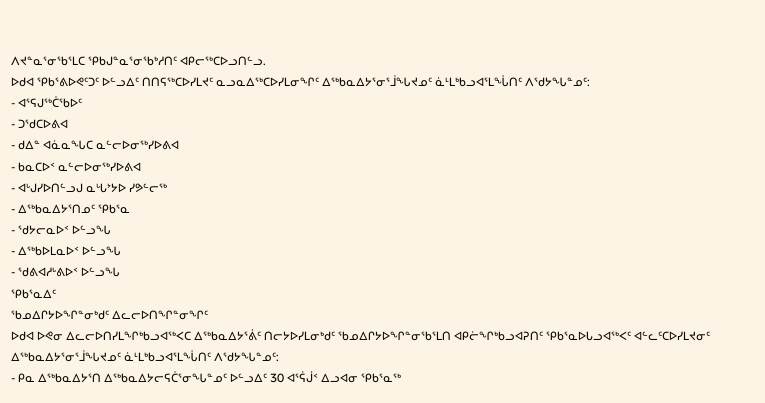ᐱᔪᓐᓇᕐᓂᖃᕐᒪᑕ ᕿᑲᒍᓐᓇᕐᓂᖃᒃᓱᑎᑦ ᐊᑭᓕᖅᑕᐅᓗᑎᓪᓗ.
ᐅᑯᐊ ᕿᑲᕐᕕᐅᕙᑦᑐᑦ ᐅᓪᓗᐃᑦ ᑎᑎᕋᖅᑕᐅᓯᒪᔪᑦ ᓇᓗᓇᐃᖅᑕᐅᓯᒪᓂᖏᑦ ᐃᖅᑲᓇᐃᔭᕐᓂᕐᒨᖓᔪᓄᑦ ᓈᒻᒪᒃᑲᓗᐊᕐᒪᖔᑎᑦ ᐱᖁᔭᖓᓐᓄᑦ:
- ᐊᕐᕋᒍᖅᑖᖃᐅᑦ
- ᑐᖁᑕᐅᕕᐊ
- ᑯᐃᓐ ᐊᓈᓇᖓᑕ ᓇᓪᓕᐅᓂᖅᓯᐅᕕᐊ
- ᑲᓇᑕᐅᑉ ᓇᓪᓕᐅᓂᖅᓯᐅᕕᐊ
- ᐊᒡᒍᓯᐅᑎᓪᓗᒍ ᓇᒡᒐᔾᔭᐅ ᓯᕗᓪᓕᖅ
- ᐃᖅᑲᓇᐃᔭᕐᑎᓄᑦ ᕿᑲᕐᓇ
- ᖁᔭᓕᓇᐅᑉ ᐅᓪᓗᖓ
- ᐃᖅᑲᐅᒪᓇᐅᑉ ᐅᓪᓗᖓ
- ᖁᕕᐊᓱᒡᕕᐅᑉ ᐅᓪᓗᖓ
ᕿᑲᕐᓇᐃᑦ
ᖃᓄᐃᒋᔭᐅᖏᓐᓂᒃᑯᑦ ᐃᓚᓕᐅᑎᖏᓐᓂᖏᑦ
ᐅᑯᐊ ᐅᕙᓂ ᐃᓚᓕᐅᑎᓯᒪᖏᒃᑲᓗᐊᖅᐸᑕ ᐃᖅᑲᓇᐃᔭᕐᕖᑦ ᑎᓕᔭᐅᓯᒪᓂᒃᑯᑦ ᖃᓄᐃᒋᔭᐅᖏᓐᓂᖃᕐᒪᑎ ᐊᑭᓖᖏᒃᑲᓗᐊᕈᑎᑦ ᕿᑲᕐᓇᐅᒐᓗᐊᖅᐸᑦ ᐊᓪᓚᑦᑕᐅᓯᒪᔪᓂᑦ ᐃᖅᑲᓇᐃᔭᕐᓂᕐᒨᖓᔪᓄᑦ ᓈᒻᒪᒃᑲᓗᐊᕐᒪᖔᑎᑦ ᐱᖁᔭᖓᓐᓄᑦ:
- ᑭᓇ ᐃᖅᑲᓇᐃᔭᕐᑎ ᐃᖅᑲᓇᐃᔭᓕᕋᑖᕐᓂᖓᓐᓄᑦ ᐅᓪᓗᐃᑦ 30 ᐊᕐᕌᒎᑉ ᐃᓗᐊᓂ ᕿᑲᕐᓇᖅ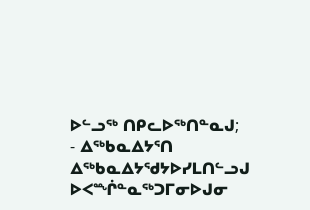ᐅᓪᓗᖅ ᑎᑭᓚᐅᖅᑎᓐᓇᒍ;
- ᐃᖅᑲᓇᐃᔭᕐᑎ ᐃᖅᑲᓇᐃᔭᖁᔭᐅᓯᒪᑎᓪᓗᒍ ᐅᐸᙲᓐᓇᖅᑐᒥᓂᐅᒍᓂ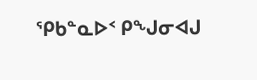ᕿᑲᓐᓇᐅᑉ ᑭᖑᓂᐊᒍ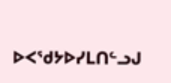ᐅᐸᖁᔭᐅᓯᒪᑎᓪᓗᒍ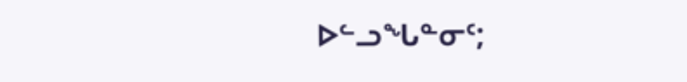ᐅᓪᓗᖓᓐᓂᑦ;